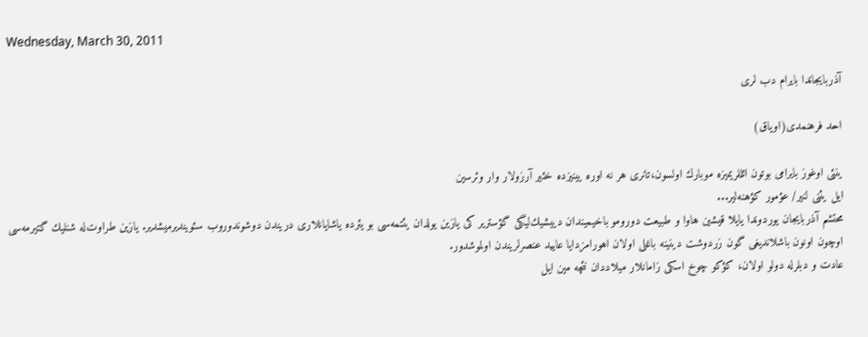Wednesday, March 30, 2011

آذربایجاندا بایرام دب لری

احد فرهنمدی(اویاق)

ینئی اوغوز بایرامی بوتون ائللریمیزه موبارك اولسون،تانری هر نه اوره یینیزده خئیر آرزولار وار وئرسین
ایل یئنی لنیر/ عؤمور كؤهنه‌لیر...
محتشم آذربایجان یوردوندا یایلا قیشین هاوا و طبیعت دورومو باخیمیندان دییشیك‌لیگی گؤستریر كی یازین یولدان یئتمه‌سی بو یئرده یاشایانلاری دریندن دوشوندوروب سئویندیرمیشدیر. یازین طراوت‌له شنلیك گتیرمه‌سی اوچون اونون باشلاندیغی گون زردوشت دینینه باغلی اولان اهورامزدایا عایید عنصرلریندن اولموشدور.
عادت و دبلرله دولو اولان، كؤكو چوخ اسكی زامانلار میلاددان نئچه مین ایل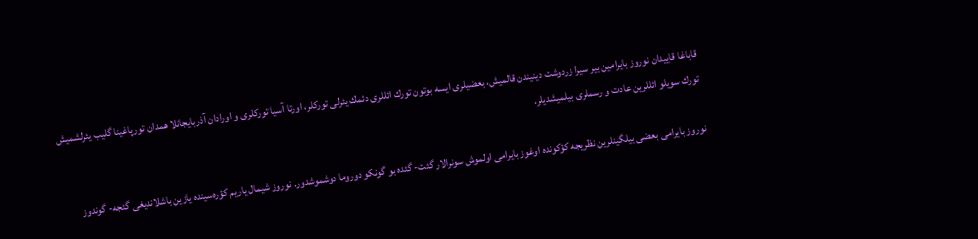قاباغا قاییدان نوروز بایرامین بیر سیرا زردوشت دینیندن قالمیش، بعضیلری ایسه بوتون تورك ائللری دئمك یئرلی توركلر، اورتا آسیا توركلری و اورادان آذربایجانلا همدان تورپاغینا گلیب یئرلشمیش تورك سویلو ائللرین عادت و رسملری بیلمیشدیلر.

نوروز بایرامی بعضی بیلگینلرین نظریجه كؤكونده اوغوز بایرامی اولموش سونرالار گئت- گئده بو گونكو دوروما دوشموشدور. نوروز شیمال یاریم كؤره‌سینده یازین باشلاندیغی گئجه- گوندوز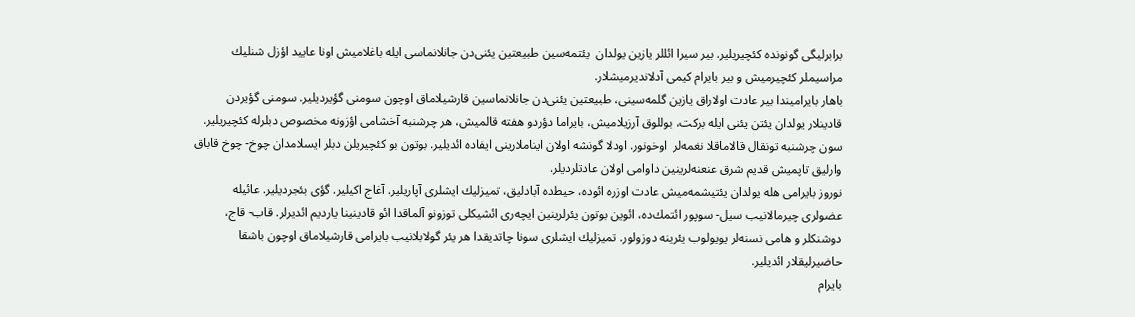برابرلیگی گونونده كئچیریلیر. بیر سیرا ائللر یازین یولدان  یئتمه‌سین طبیعتین یئنی‌دن جانلانماسی ایله باغلامیش اونا عایید اؤزل شنلیك مراسیملر كئچیرمیش و بیر بایرام كیمی آدلاندیرمیشلار.
باهار بایرامیندا بیر عادت اولاراق یازین گلمه‌سینی، طبیعتین یئنی‌دن جانلانماسین قارشیلاماق اوچون سومنی گؤیردیلیر. سومنی گؤیردن قادینلار یولدان یئتن یئنی ایله بركت، بوللوق آرزیلامیش، بایراما دؤردو هفته قالمیش، هر چرشنبه آخشامی اؤزونه مخصوص دبلرله كئچیریلیر. سون چرشنبه تونقال قالاماقلا نغمه‌لر  اوخونور. اودلا گونشه اولان ایناملارینی ایفاده ائدیلیر. بوتون بو كئچیریلن دبلر ایسلامدان چوخ- چوخ قاباق وارلیق تاپمیش قدیم شرق عنعنه‌لرینین داوامی اولان عادتلردیلر.
نوروز بایرامی هله یولدان یئتیشمه‌میش عادت اوزره ائوده، حیط‌ده آبادلیق، تمیزلیك ایشلری آپاریلیر. آغاج اكیلیر. گؤی بئجردیلیر. عائیله عضولری چیرمالانیب سیل- سوپور ائتمك‌ده، ائوین بوتون یئرلرینین ایچه‌ری ائشیكلی توزونو آلماقدا ائو قادینینا یاردیم ائدیرلر. قاب- قاج، دوشنكلر و هامی نسنه‌لر یویولوب یئرینه دوزولور. تمیزلیك ایشلری سونا چاتدیقدا هر یئر گولابلانیب بایرامی قارشیلاماق اوچون باشقا حاضیرلیقلار ائدیلیر.
بایرام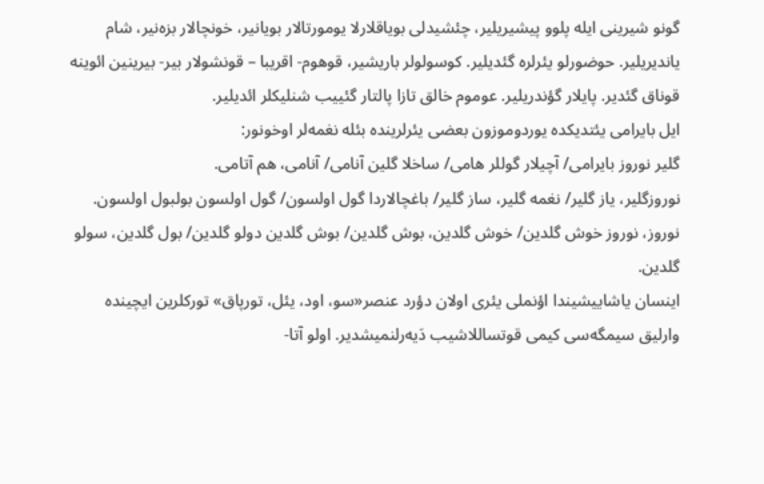گونو شیرینی ایله پلوو پیشیریلیر، چئشیدلی بویاقلارلا یومورتالار بویانیر، خونچالار بزه‌نیر، شام یاندیریلیر. حوضورلو یئرلره گئدیلیر. كوسولولر باریشیر، قوهوم- اقریبا – قونشولار بیر- بیرینین ائوینه قوناق گئدیر. پایلار گؤندریلیر. عوموم خالق تازا پالتار گئییب شنلیكلر ائدیلیر.
ایل بایرامی یئتدیكده یوردوموزون بعضی یئرلرینده بئله نغمه‌لر اوخونور:
گلیر نوروز بایرامی/ آچیلار گوللر هامی/ ساخلا گلین آنامی/ آنامی، هم آتامی.
نوروزگلیر، یاز گلیر/ نغمه گلیر، ساز گلیر/ باغچالاردا گول اولسون/ گول اولسون بولبول اولسون.
نوروز، نوروز خوش گلدین/ خوش گلدین، بوش گلدین/ بوش گلدین دولو گلدین/ بول گلدین، سولو گلدین.
اینسان یاشاییشیندا اؤنملی یئری اولان دؤرد عنصر«سو، اود، یئل، تورپاق» توركلرین ایچینده وارلیق سیمگه‌سی كیمی قوتساللاشیب دَیه‌رلنمیشدیر. اولو آتا-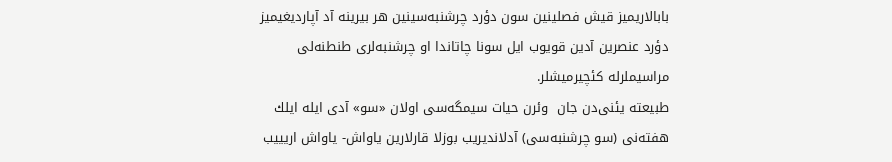بابالاریمیز قیش فصلینین سون دؤرد چرشنبه‌سینین هر بیرینه آد آپاردیغیمیز دؤرد عنصرین آدین قویوب ایل سونا چاتاندا او چرشنبه‌لری طنطنه‌لی مراسیملرله كئچیرمیشلر.
طبیعته یئنی‌دن جان  وئرن حیات سیمگه‌سی اولان «سو» آدی ایله ایلك هفته‌نی (سو چرشنبه‌سی) آدلاندیریب بوزلا قارلارین یاواش- یاواش اریییب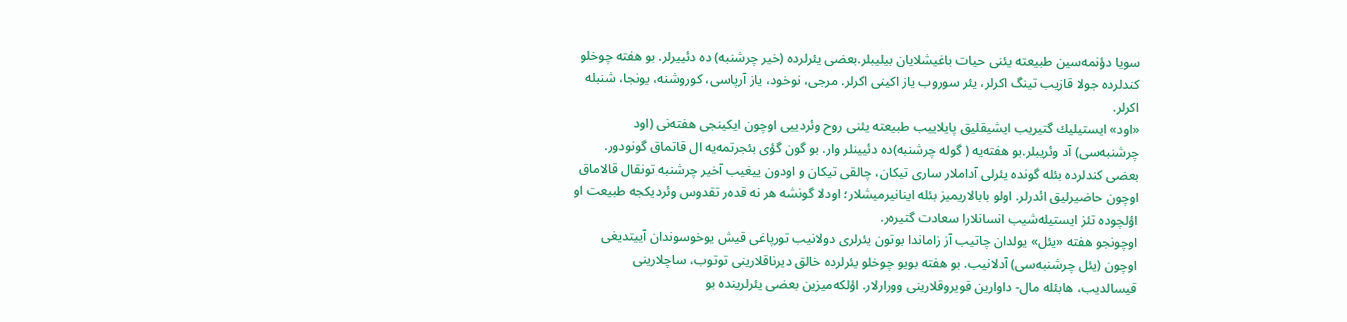سویا دؤنمه‌سین طبیعته یئنی حیات باغیشلایان بیلیبلر.بعضی یئرلرده (خیر چرشنبه) ده دئییرلر. بو هفته چوخلو كندلرده جولا قازیب تینگ اكرلر، یئر سوروب یاز اكینی اكرلر. مرجی، نوخود، یاز آرپاسی، كوروشنه، یونجا، شنبله اكرلر.
«اود» ایستیلیك گتیریب ایشیقلیق پایلاییب طبیعته یئنی روح وئردییی اوچون ایكینجی هفته‌نی (اود چرشنبه‌سی) آد وئریبلر.بو هفته‌یه ( گوله چرشنبه)ده دئیینلر وار. بو گون گؤی بئجرتمه‌یه ال قاتماق گونودور. بعضی كندلرده بئله گونده یئرلی آداملار ساری تیكان، چالقی تیكان و اودون ییغیب آخیر چرشنبه تونقال قالاماق اوچون حاضیرلیق ائدرلر. اولو بابالاریمیز بئله اینانیرمیشلار؛ اود‌لا گونشه هر نه قده‌ر تقدوس وئردیكجه طبیعت او اؤلچوده تئز ایستیله‌شیب انسانلارا سعادت گتیره‌ر.
اوچونجو هفته «یئل» یولدان چاتیب آز زاماندا بوتون یئرلری دولانیب تورپاغی قیش یوخوسوندان آییتدیغی اوچون (یئل چرشنبه‌سی) آدلانیب. بو هفته بویو چوخلو یئرلرده خالق دیرناقلارینی توتوب، ساچلارینی قیسالدیب، هابئله مال- داوارین قویروقلارینی وورارلار. اؤلكه‌میزین بعضی یئرلرینده بو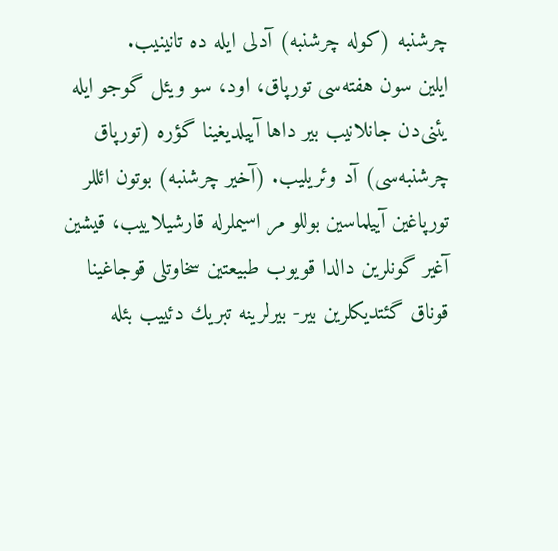چرشنبه (كوله چرشنبه) آدلی ایله ده تانینیب.
ایلین سون هفته‌سی تورپاق، اود، سو ویئل گوجو ایله یئنی‌دن جانلانیب بیر داها آییلدیغینا گؤره (تورپاق چرشنبه‌سی) آد وئریلیب. (آخیر چرشنبه) بوتون ائللر تورپاغین آییلماسین بوللو مر اسیملرله قارشیلاییب، قیشین آغیر گونلرین دالدا قویوب طبیعتین سخاوتلی قوجاغینا قوناق گئتدیكلرین بیر- بیرلرینه تبریك دئییب بئله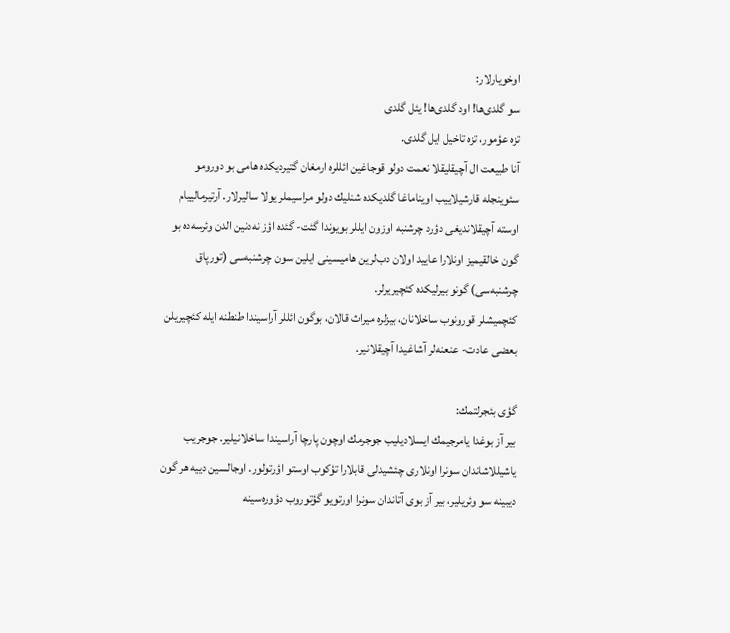اوخویارلار:
سو گلدی‌ها! اود گلدی‌ها! یئل گلدی
تزه عؤمور، تزه تاخیل ایل گلدی.
آنا طبیعت ال آچیقلیقلا نعمت دولو قوجاغین ائللره ارمغان گتیردیكده هامی بو دورومو سئوینجله قارشیلاییب اویناماغا گلدیكده شنلیك دولو مراسیملر یولا سالیرلار. آرتیرمالییام اوسته آچیقلاندیغی دؤرد چرشنبه اوزون ایللر بویوندا گئت- گئده اؤز نه‌دنین الدن وئرسه‌ده بو گون خالقیمیز اونلارا عایید اولان دب‌لرین هامیسینی ایلین سون چرشنبه‌سی (تورپاق چرشنبه‌سی) گونو بیرلیكده كئچیریرلر.
كئچمیشلر قورونوب ساخلانان، بیزلره میراث قالان، بوگون ائللر آراسیندا طنطنه ایله كئچیریلن بعضی عادت- عنعنه‌لر آشاغیدا آچیقلانیر.

گؤی بئجرلتمك:
بیر آز بوغدا یامرجیمك ایسلادیلیب جوجرمك اوچون پارچا آراسیندا ساخلانیلیر. جوجریب یاشیللاشاندان سونرا اونلاری چئشیدلی قابلارا تؤكوب اوستو اؤرتولور. اوجالسین دییه هر گون دیبینه سو وئریلیر، بیر آز بوی آتاندان سونرا اورتویو گؤتوروب دؤوره‌سینه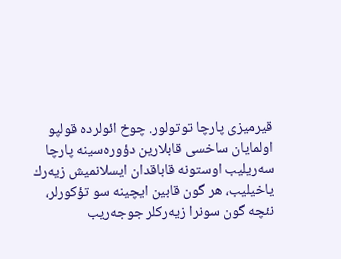قیرمیزی پارچا توتولور. چوخ ائولرده قولپو اولمایان ساخسی قابلارین دؤوره‌سینه پارچا سه‌ریلیب اوستونه قاباقدان ایسلانمیش زیه‌رك یاخیلیب، هر گون قابین ایچینه سو تؤكورلر، نئچه گون سونرا زیه‌ركلر جوجه‌ریب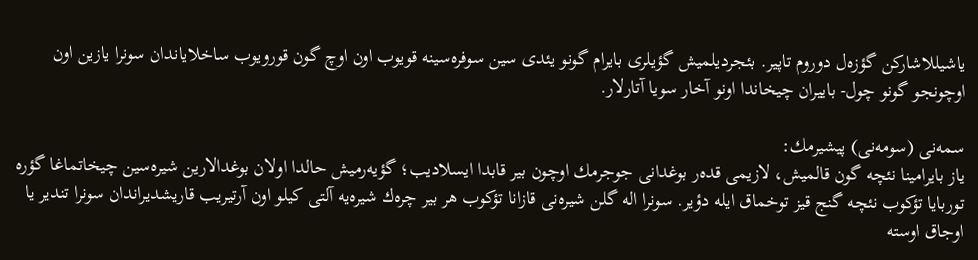یاشیللاشاركن گؤزه‌ل دوروم تاپیر. بئجردیلمیش گؤیلری بایرام گونو یئدی سین سوفره‌سینه قویوب اون اوچ گون قورویوب ساخلایاندان سونرا یازین اون اوچونجو گونو چول- باییران چیخاندا اونو آخار سویا آتارلار.

سمه‌نی (سومه‌نی) پیشیرمك:
یاز بایرامینا نئچه گون قالمیش، لازیمی قده‌ر بوغدانی جوجرمك اوچون بیر قابدا ایسلادیب؛ گؤیه‌رمیش حالدا اولان بوغدالارین شیره‌سین چیخاتماغا گؤره توربایا تؤكوب نئچه گنج قیز توخماق ایله دؤیر. سونرا اله گلن شیره‌نی قازانا تؤكوب هر بیر چره‌ك شیره‌یه آلتی كیلو اون آرتیریب قاریشدیراندان سونرا تندیر یا اوجاق اوسته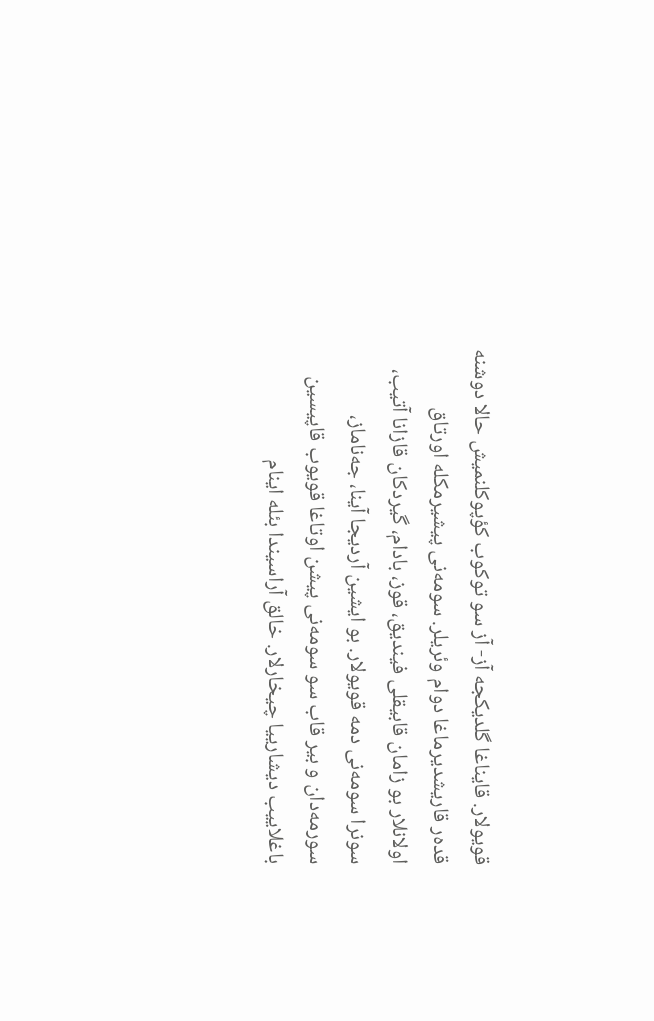قویولار. قایناغا گلدیكجه آز- آز سو توكوب كؤپوكلنمیش حالا دوشنه قده‌ر قاریشدیرماغا دوام وئریلر. سومه‌نی پیشیرمكله اورتاق اولانلار بو زامان قابیقلی فیندیق، قوز، بادام، گیردكان قازانا آتیب، سونرا سومه‌نی دمه قویولار. بو ایشین آردیجا آینا، جه‌ناماز، سورمه‌دان و بیر قاب سو سومه‌نی‌ پیشن اوتاغا قویوب قاپیسین باغلاییب دیشارییا چیخارلار. خالق آراسیندا بئله اینام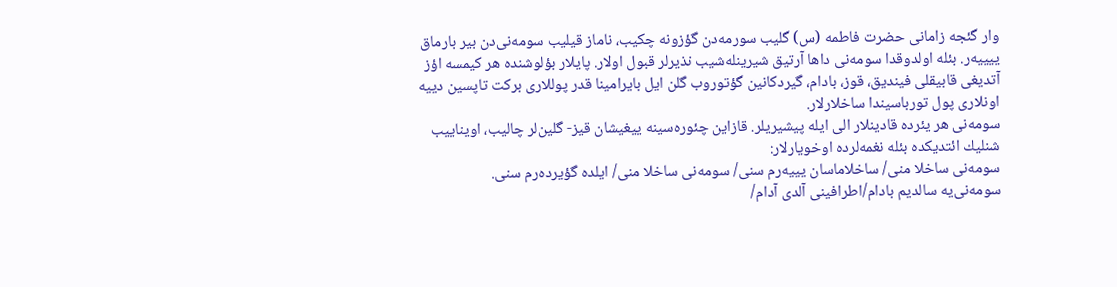وار گئجه زامانی حضرت فاطمه (س) گلیب سورمه‌دن گؤزونه چكیب، ناماز قیلیب سومه‌نی‌دن بیر بارماق ییییه‌ر. بئله اولدوقدا سومه‌نی داها آرتیق شیرینله‌شیب نذیرلر قبول اولار. پایلار بؤلوشنده هر كیمسه اؤز آتدیغی قابیقلی فیندیق، قوز، بادام، گیردكانین گؤتوروب گلن ایل بایرامینا قدر پوللاری بركت تاپسین دییه اونلاری پول تورباسیندا ساخلارلار.
سومه‌نی هر یئرده قادینلار الی ایله پیشیریلر. قازاین چئوره‌سینه ییغیشان قیز- گلین‌لر چالیب، اویناییب شنلیك ائتدیكده بئله نغمه‌لرده اوخویارلار:
سومه‌نی ساخلا منی/ ساخلاماسان یییه‌‌رم سنی/ سومه‌نی ساخلا منی/ ایلده گؤیرده‌رم سنی.
سومه‌نی‌یه سالدیم بادام/اطرافینی آلدی آدام/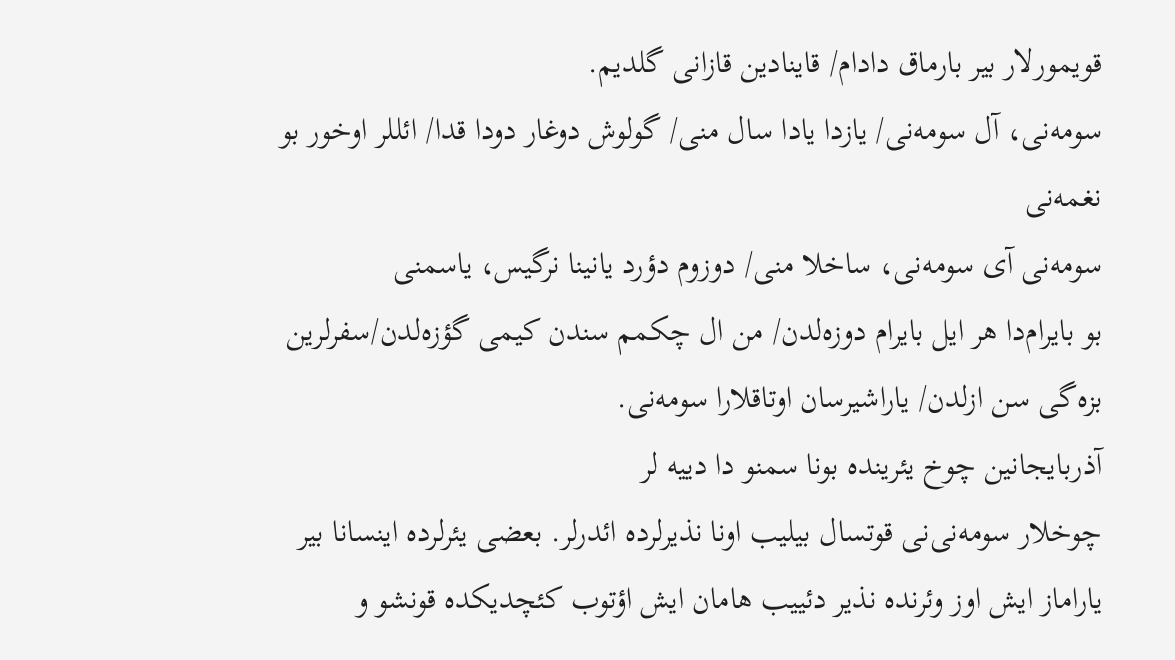قویمورلار بیر بارماق دادام/ قاینادین قازانی گلدیم.
سومه‌نی، آل سومه‌نی/ یازدا یادا سال منی/ گولوش دوغار دودا قدا/ ائللر اوخور بو نغمه‌نی
سومه‌نی آی سومه‌نی، ساخلا منی/ دوزوم دؤرد یانینا نرگیس، یاسمنی
بو بایرام‌دا هر ایل بایرام دوزه‌لدن/ من ال چكمم سندن كیمی گؤزه‌لدن/سفرلرین بزه‌گی سن ازلدن/ یاراشیرسان اوتاقلارا سومه‌نی.
آذربایجانین چوخ یئرینده بونا سمنو دا دییه لر
چوخلار سومه‌نی‌نی قوتسال بیلیب اونا نذیرلرده ائدرلر. بعضی یئرلرده اینسانا بیر یاراماز ایش اوز وئرنده نذیر دئییب هامان ایش اؤتوب كئچدیكده قونشو و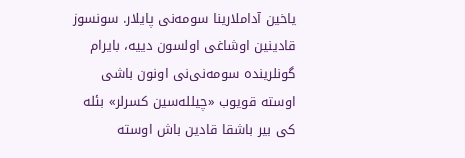یاخین آداملارینا سومه‌نی پایلار. سونسوز قادینین اوشاغی اولسون دییه، بایرام گونلرینده سومه‌نی‌نی اونون باشی اوسته قویوب «چیلله‌سین كسرلر» بئله كی بیر باشقا قادین باش اوسته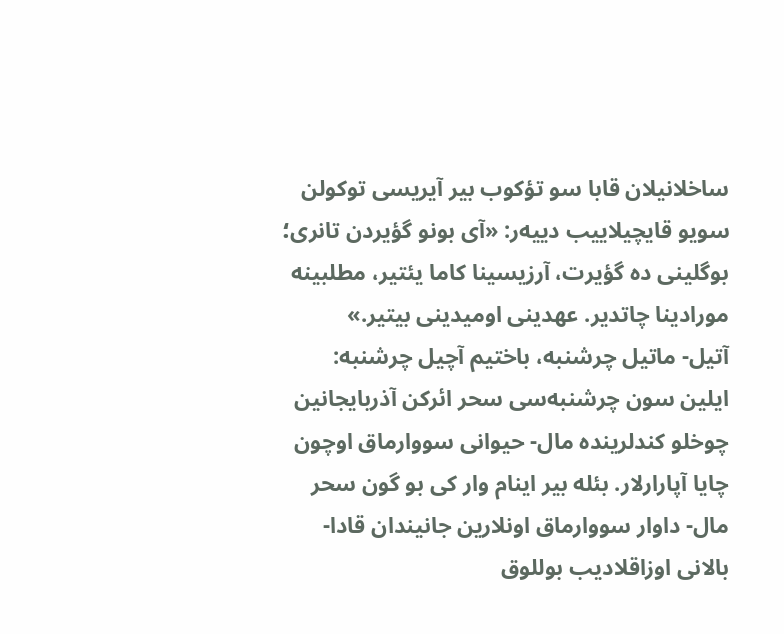ساخلانیلان قابا سو تؤكوب بیر آیریسی توكولن سویو قایچیلاییب دییه‌ر: «آی بونو گؤیردن تانری؛ بوگلینی ده گؤیرت، آرزیسینا كاما یئتیر، مطلبینه مورادینا چاتدیر. عهدینی اومیدینی بیتیر.»
آتیل- ماتیل چرشنبه، باختیم آچیل چرشنبه:
ایلین سون چرشنبه‌سی سحر ائركن آذربایجانین چوخلو كندلرینده مال- حیوانی سووارماق اوچون چایا آپارارلار. بئله بیر اینام وار كی بو گون سحر مال- داوار سووارماق اونلارین جانیندان قادا- بالانی اوزاقلادیب بوللوق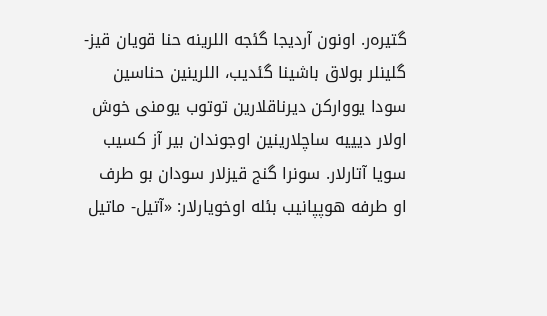گتیره‌ر. اونون آردیجا گئجه اللرینه حنا قویان قیز- گلینلر بولاق باشینا گئدیب، اللرینین حناسین سودا یوواركن دیرناقلارین توتوب یومنی خوش اولار دیییه ساچلارینین اوجوندان بیر آز كسیب سویا آتارلار. سونرا گنج قیزلار سودان بو طرف او طرفه هوپپانیب بئله اوخویارلار: «آتیل- ماتیل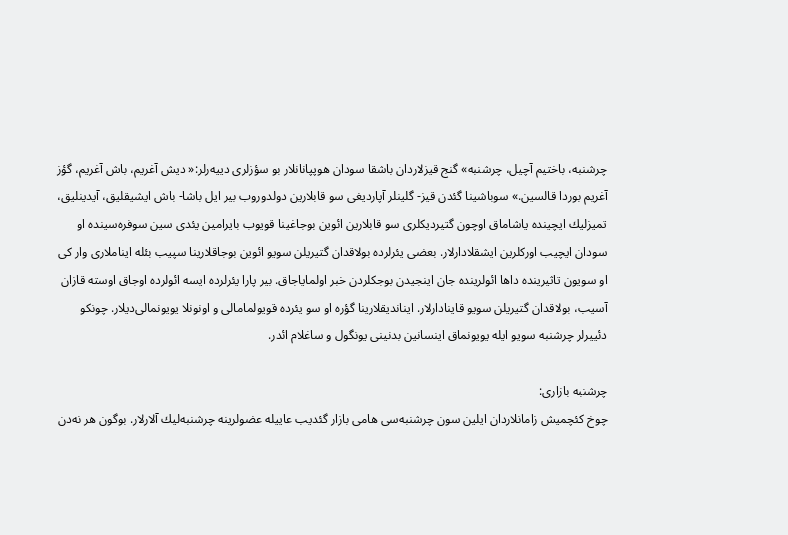چرشنبه، باختیم آچیل، چرشنبه» گنج قیزلاردان باشقا سودان هوپپانانلار بو سؤزلری دییه‌رلر:« دیش آغریم، باش آغریم، گؤز آغریم بوردا قالسین.» سوباشینا گئدن قیز- گلینلر آپاردیغی سو قابلارین دولدوروب بیر ایل باشا- باش ایشیقلیق، آیدینلیق، تمیزلیك ایچینده یاشاماق اوچون گتیردیكلری سو قابلارین ائوین بوجاغینا قویوب بایرامین یئدی سین سوفره‌سینده او سودان ایچیب اوركلرین ایشقلادارلار. بعضی یئرلرده بولاقدان گتیریلن سویو ائوین بوجاقلارینا سپیب بئله ایناملاری وار كی او سویون تاثیرینده داها ائولرینده جان اینجیدن بوجكلردن خبر اولمایاجاق. بیر پارا یئرلرده ایسه ائولرده اوجاق اوسته قازان آسیب، بولاقدان گتیریلن سویو قاینادارلار. ایناندیقلارینا گؤره او سو یئرده قویولمامالی‌ و اونونلا یویونمالی‌دیلار. چونكو دئییرلر چرشنبه سویو ایله یویونماق اینسانین بدنینی یونگول و ساغلام ائدر.

چرشنبه بازاری:
چوخ كئچمیش زامانلاردان ایلین سون چرشنبه‌سی هامی بازار گئدیب عاییله عضولرینه چرشنبه‌لیك آلارلار. بوگون هر نه‌دن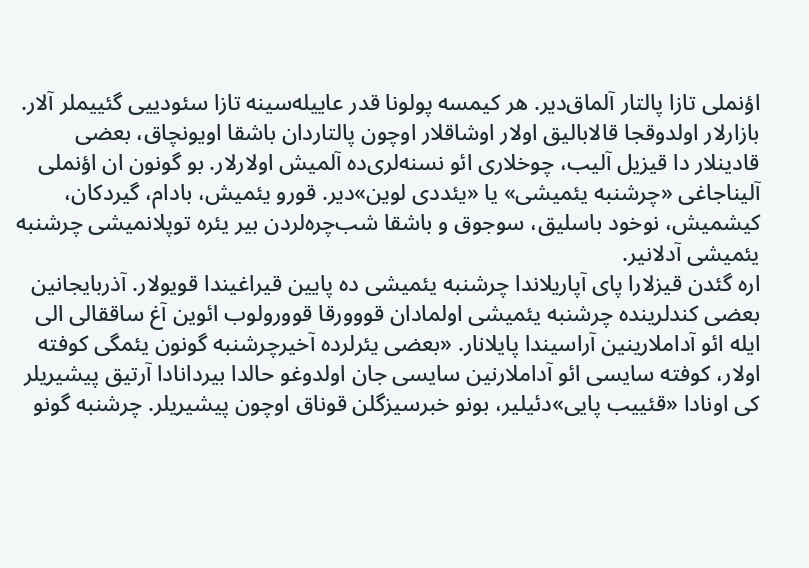اؤنملی تازا پالتار آلماق‌دیر. هر كیمسه پولونا قدر عاییله‌سینه تازا سئودییی گئییملر آلار. بازارلار اولدوقجا قالابالیق اولار اوشاقلار اوچون پالتاردان باشقا اویونچاق، بعضی قادینلار دا قیزیل آلیب، چوخلاری ائو نسنه‌لری‌ده آلمیش اولارلار. بو گونون ان اؤنملی آلیناجاغی «چرشنبه یئمیشی» یا «یئددی لوین»دیر. قورو یئمیش، بادام، گیردكان، كیشمیش، نوخود باسلیق، سوجوق و باشقا شب‌چره‌لردن بیر یئره توپلانمیشی چرشنبه یئمیشی آدلانیر.
اره گئدن قیزلارا پای آپاریلاندا چرشنبه یئمیشی ده پایین قیراغیندا قویولار. آذربایجانین بعضی كندلرینده چرشنبه یئمیشی اولمادان قووورقا قوورولوب ائوین آغ ساققالی الی ایله ائو آداملارینین آراسیندا پایلانار. «بعضی یئرلرده آخیرچرشنبه گونون یئمگی كوفته اولار، كوفته سایسی ائو آداملارنین سایسی جان اولدوغو حالدا بیردانادا آرتیق پیشیریلر كی اونادا «قئییب پایی»دئیلیر، بونو خبرسیزگلن قوناق اوچون پیشیریلر. چرشنبه گونو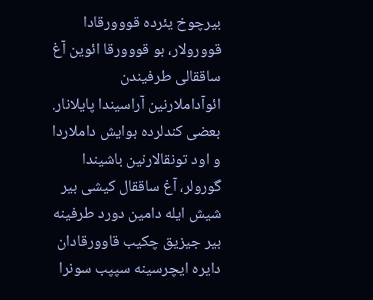بیرچوخ یئرده قووورقادا قوورولار، بو قووورقا ائوین آغ ساققالی طرفیندن ائوآداملارنین آراسیندا پایلانار. بعضی كندلرده بوایش داملاردا و اود تونقالارنین باشیندا گورولر، آغ ساققال كیشی بیر شیش ایله دامین دورد طرفینه بیر جیزیق چكیب قاوورقادان دایره ایچرسینه سپپب سونرا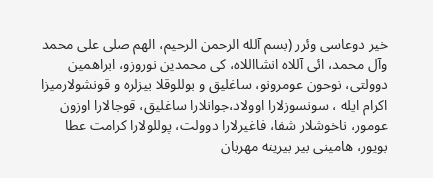خیر دوعاسی وئرر (بسم آلله الرحمن الرحیم، الهم صلی علی محمد وآل محمد، ائی آللاه انشااللاه، كی محمدین نوروزو، ابراهمین دوولتی، نوحون عومرونو، ساغلیق و بوللوقلا بیزلره و قونشولارمیزا اكرام ایله ، سونسوزلارا اوولاد،جوانلارا ساغلیق، قوجالارا اوزون عومور، ناخوشلار شفا، فاغیرلارا دوولت، پوللولارا كرامت عطا بویور، هامینی بیر بیرینه مهربان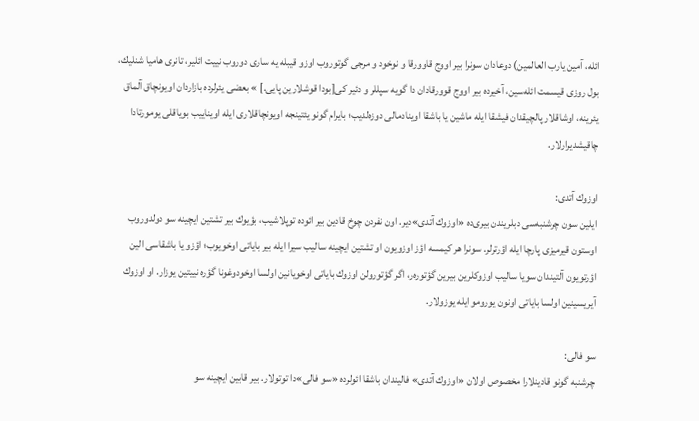ائله، آمین یارب العالمین) دوعادان سونرا بیر اووج قاوورقا و نوخود و مرجی گوتوروب اوزو قیبله یه ساری دوروب نییت ائلیر، تانری هامیا شنلیك، بول روزی قیسمت ائله‌سین، آخیرده بیر اووج قوورقادان دا گویه سپللر و دئیر كی[بودا قوشلارین پایی.] » بعضی یئرلرده بازاردان اویونچاق آلماق یئرینه، اوشاقلار پالچیقدان فیشقا ایله ماشین یا باشقا اوینادمالی دوزه‌لدیب؛ بایرام گونو یئتینجه اویونچاقلاری ایله اویناییب بویاقلی یومورتادا چاقیشدیرارلار.

اوزوك آتدی:
ایلین سون چرشنبه‌سی دبلریندن بیری‌ده «اوزوك آتدی»دیر. اون نفردن چوخ قادین بیر ائوده توپلاشیب، بؤیوك بیر تشتین ایچینه سو دولدوروب اوستون قیرمیزی پارچا ایله اؤرترلر. سونرا هر كیمسه اؤز اوزویون او تشتین ایچینه سالیب سیرا ایله بیر بایاتی اوخویوب؛ اؤزو یا باشقاسی الین اؤرتویون آلتیندان سویا سالیب اوزوكلرین بیرین گؤتوره‌ر، اگر گؤتورولن اوزوك بایاتی اوخویانین اولسا اوخودوغونا گؤره نییتین یوزار. او اوزوك آیریسینین اولسا بایاتی اونون یورومو ایله یوزولار.

سو فالی:
چرشنبه گونو قادینلارا مخصوص اولان «اوزوك آتدی» فالیندان باشقا ائولرده «سو فالی»دا توتولار. بیر قابین ایچینه سو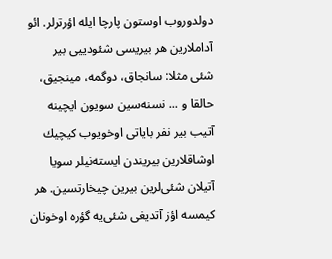دولدوروب اوستون پارچا ایله اؤرترلر. ائو آداملارین هر بیریسی شئودییی بیر شئی مثلا: سانجاق، دوگمه، مینجیق، حالقا و ... نسنه‌سین سویون ایچینه آتیب بیر نفر بایاتی اوخویوب كیچیك اوشاقلارین بیریندن ایسته‌نیلر سویا آتیلان شئی‌لرین بیرین چیخارتسین. هر كیمسه اؤز آتدیغی شئی‌یه گؤره اوخونان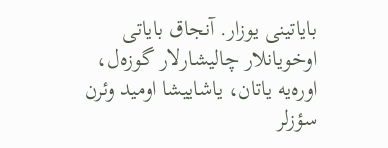بایاتینی یوزار. آنجاق بایاتی اوخویانلار چالیشارلار گوزه‌ل، اوره‌یه یاتان، یاشاییشا اومید وئرن سؤزلر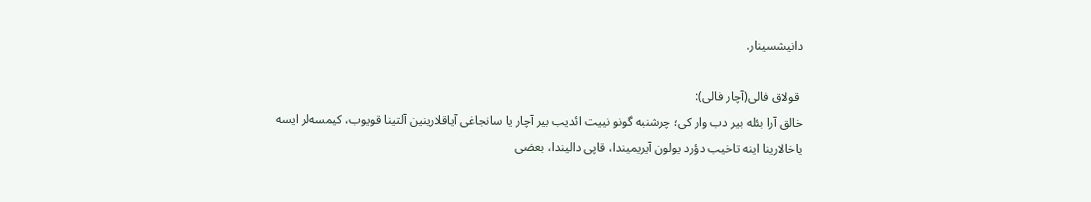دانیشسینار.

 قولاق فالی(آچار فالی):
خالق آرا بئله بیر دب وار كی؛ چرشنبه گونو نییت ائدیب بیر آچار یا سانجاغی آیاقلارینین آلتینا قویوب، كیمسه‌لر ایسه یاخالارینا اینه تاخیب دؤرد یولون آیریمیندا، قاپی دالیندا،‌ بعضی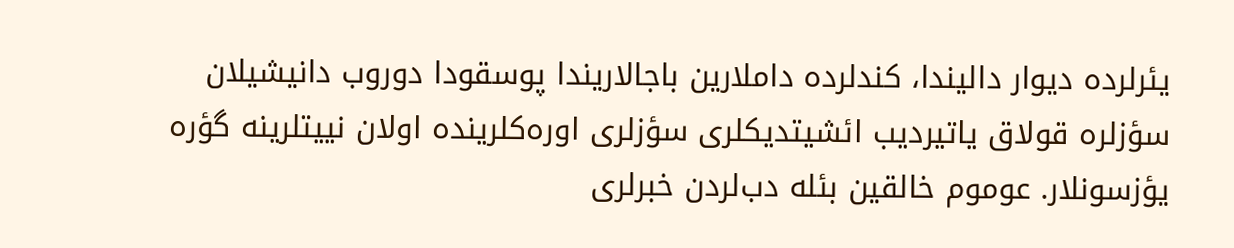یئرلرده دیوار دالیندا، كندلرده داملارین باجالاریندا پوسقودا دوروب دانیشیلان سؤزلره قولاق یاتیردیب ائشیتدیكلری سؤزلری اوره‌كلرینده اولان نییتلرینه گؤره یؤزسونلار. عوموم خالقین بئله دب‌لردن خبرلری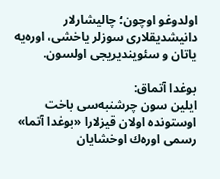اولدوغو اوچون؛ چالیشارلار دانیشدیقلاری سوزلر یاخشی، اوره‌یه یاتان و سئویندیریجی اولسون.

بوغدا آتماق:
ایلین سون چرشنبه‌سی باخت اوستونده اولان قیزلارا «بوغدا آتما» رسمی اوره‌‌ك اوخشایان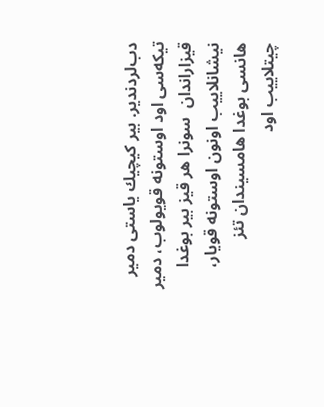دب‌لردندیر. بیر كیچیك یاستی دمیر تیكه‌سی اود اوستونه قویولوب، دمیر قیزاراندان  سونرا هر قیز بیر بوغدا نیشانلاییب اونون اوستونه قویار، هانسی بوغدا هامسیندان تئز چیتلاییب اود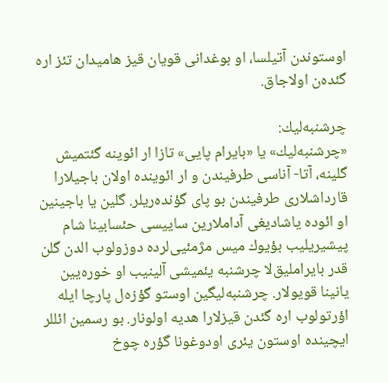اوستوندن آتیلسا، او بوغدانی قویان قیز هامیدان تئز اره گئده‌ن اولاجاق.

چرشنبه‌لیك:
«چرشنبه‌لیك» یا «بایرام پایی» تازا ار ائوینه گئتمیش گلینه، آتا- آناسی طرفیندن و ار ائوینده اولان باجیلارا قارداشلاری طرفیندن بو پای گؤنده‌ریلر. گلین یا باجینین او ائوده یاشادیغی آداملارین ساییسی حئسابینا شام پیشیریلیب بؤیوك میس مژمئیی‌لرده دوزولوب الدن گلن قدر بایراملیق‌لا چرشنبه یئمیشی آلینیب او خوره‌یین یانینا قویولار. چرشنبه‌لیگین اوستو گؤزه‌ل پارچا ایله اؤرتولوب اره گئدن قیزلارا هدیه اولونار. بو رسمین ائللر ایچینده اوستون یئری اودوغونا گؤره چوخ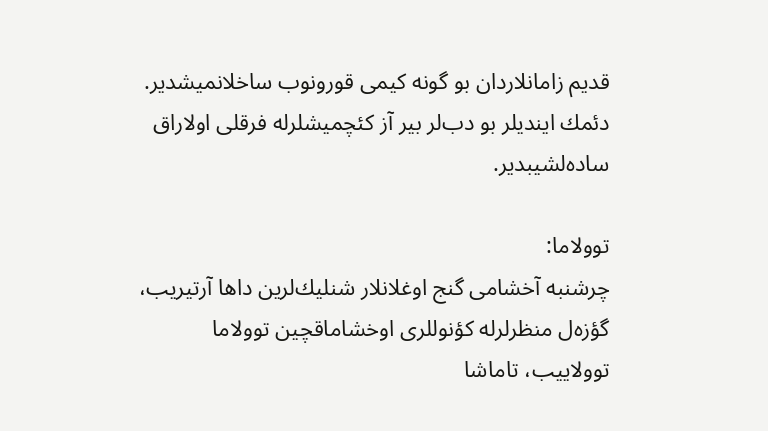قدیم زامانلاردان بو گونه كیمی قورونوب ساخلانمیشدیر. دئمك ایندیلر بو دب‌لر بیر آز كئچمیشلرله فرقلی اولاراق ساده‌لشیبدیر.

توولاما:
چرشنبه آخشامی گنج اوغلانلار شنلیك‌لرین داها آرتیریب، گؤزه‌ل منظرلرله كؤنوللری اوخشاماقچین توولاما توولاییب، تاماشا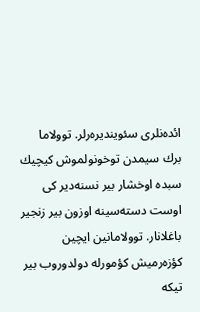ائده‌نلری سئویندیره‌رلر. توولاما برك سیمدن توخونولموش كیچیك سبده اوخشار بیر نسنه‌دیر كی اوست دسته‌سینه اوزون بیر زنجیر باغلانار. توولامانین ایچین كؤزه‌رمیش كؤمورله دولدوروب بیر تیكه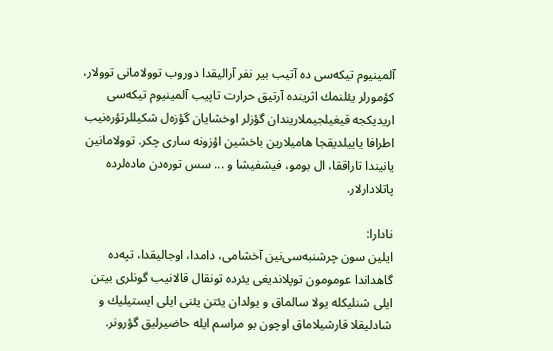آلمینیوم تیكه‌سی ده آتیب بیر نفر آرالیقدا دوروب توولامانی توولار، كؤمورلر یئلنمك اثرینده آرتیق حرارت تاپیب آلمینیوم تیكه‌سی اریدیكجه قیغیلجیملاریندان گؤزلر اوخشایان گؤزه‌ل شكیللرتؤره‌نیب اطرافا یاییلدیقجا هامیلارین باخشین اؤزونه ساری چكر. توولامانین یانیندا تاراققا، ال بومو، فیشفیشا و ... سس توره‌دن ماده‌لرده پاتلادارلار.

نادارا:
ایلین سون چرشنبه‌سی‌نین آخشامی، دامدا، اوجالیقدا، تپه‌ده گاهداندا عومومون توپلاندیغی یئرده تونقال قالانیب گونلری بیتن ایلی شنلیكله یولا سالماق و یولدان یئتن یئنی ایلی ایستیلیك و شادلیقلا قارشیلاماق اوچون بو مراسم ایله حاضیرلیق گؤرونر.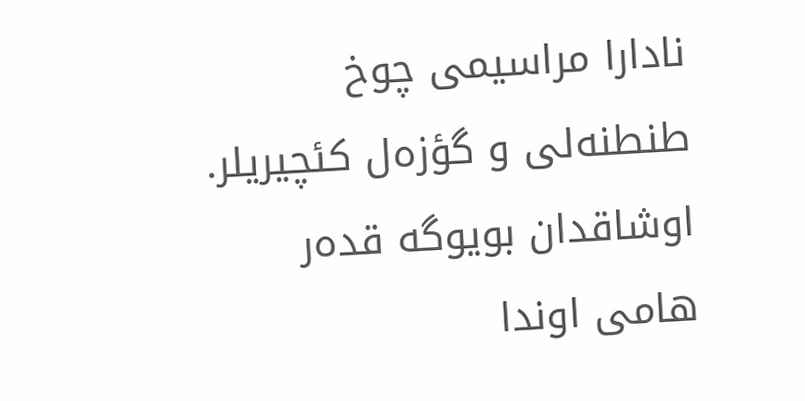نادارا مراسیمی چوخ طنطنه‌لی و گؤزه‌ل كئچیریلر. اوشاقدان بویوگه قده‌ر هامی اوندا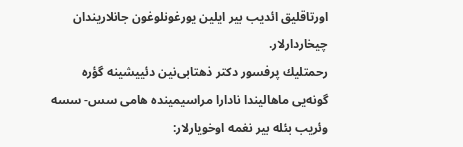اورتاقلیق ائدیب بیر ایلین یورغونلوغون جانلاریندان چیخاردارلار.
رحمتلیك پرفسور دكتر ذهتابی‌نین دئییشینه گؤره گونه‌یی ماهالیندا نادارا مراسیمینده هامی سس- سسه وئریب بئله بیر نغمه اوخویارلار: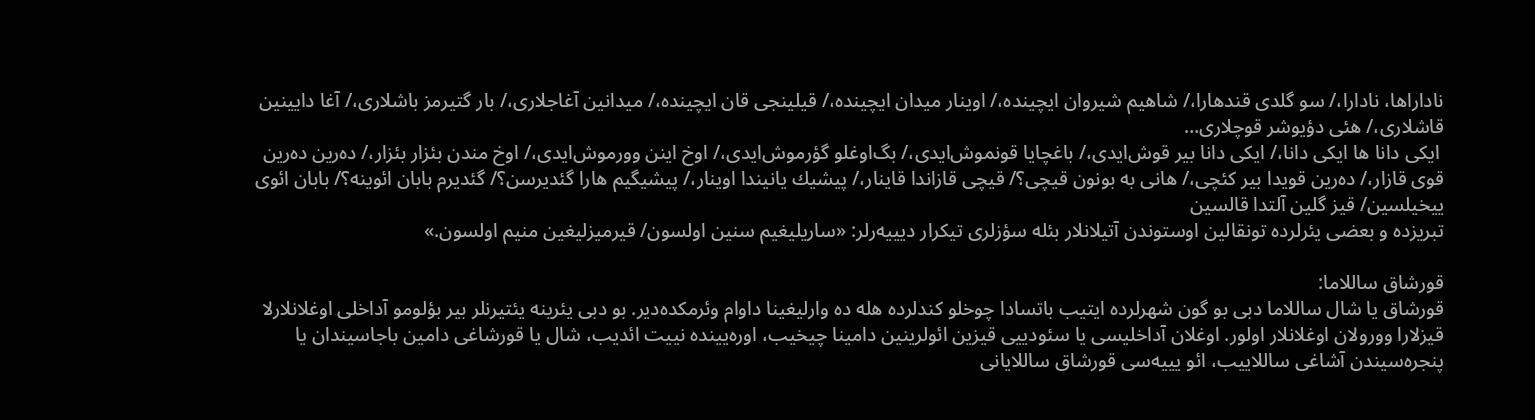ناداراها، نادارا،/ سو گلدی قندهارا،/ شاهیم شیروان ایچینده،/ اوینار میدان ایچینده،/ قیلینجی قان ایچینده،/ میدانین آغاجلاری،/ بار گتیرمز باشلاری،/ آغا دایینین قاشلاری،/ هئی دؤیوشر قوچلاری…
 ایكی دانا ها ایكی دانا،/ ایكی دانا بیر قوش‌ایدی،/ باغچایا قونموش‌ایدی،/ بگ‌اوغلو گؤرموش‌ایدی،/ اوخ اینن وورموش‌ایدی،/ اوخ مندن بئزار بئزار،/ ده‌رین ده‌رین قوی قازار،/ ده‌رین قویدا بیر كئچی،/ هانی به بونون قیچی؟/ قیچی قازاندا قاینار،/ پیشیك یانیندا اوینار،/ پیشیگیم هارا گئدیرسن؟/ گئدیرم بابان ائوینه؟/ بابان ائوی ییخیلسین/ قیز گلین آلتدا قالسین
تبریزده و بعضی یئرلرده تونقالین اوستوندن آتیلانلار بئله سؤزلری تیكرار دیییه‌رلر: «ساریلیغیم سنین اولسون/ قیرمیزلیغین منیم اولسون.»

قورشاق ساللاما:
قورشاق یا شال ساللاما دبی بو گون شهرلرده ایتیب باتسادا چوخلو كندلرده هله ده وارلیغینا داوام وئرمكده‌دیر. بو دبی یئرینه یئتیرنلر بیر بؤلومو آداخلی اوغلانلارلا قیزلارا وورولان اوغلانلار اولور. اوغلان آداخلیسی یا سئودییی قیزین ائولرینین دامینا چیخیب، اوره‌یینده نییت ائدیب، شال یا قورشاغی دامین باجاسیندان یا پنجره‌سیندن آشاغی ساللاییب، ائو یییه‌سی قورشاق ساللایانی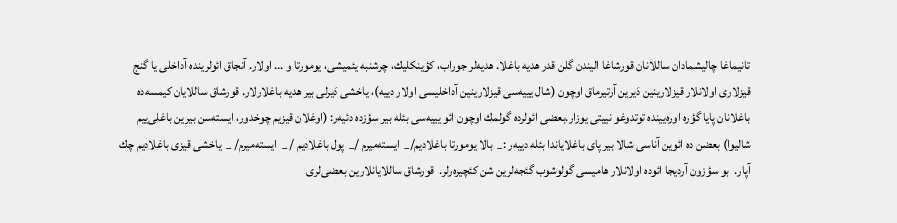تانیماغا چالیشمادان ساللانان قورشاغا الیندن گلن قدر هدیه باغلا. هدیه‌لر جوراب، كؤینكلیك، چرشنبه یئمیشی، یومورتا و ... اولار. آنجاق ائولرینده آداخلی یا گنج قیزلاری اولانلار قیزلارینین دَیرین آرتیرماق اوچون (شال یییه‌سی قیزلارینین آداخلیسی اولار دییه)، یاخشی دَیرلی بیر هدیه باغلارلار. قورشاق ساللایان كیمسه‌ده باغلانان پایا گؤره اوره‌یینده توتدوغو نییتی یوزار.بعضی ائولرده گولمك اوچون ائو یییه‌سی بئله بیر سؤزده دئیه‌ر: (اوغلان قیزیم چوخدور، ایسته‌سن بیرین باغلی‌ییم شالیوا) بعضن ده ائوین آناسی شالا بیر پای باغلایاندا بئله دییه‌ر :_  بالا یومورتا باغلادیم/_  ایسته‌میرم /_  پول باغلادیم / _  ایسته‌میرم/ _  یاخشی قیزی باغلادیم چك آپار.  بو سؤزون آردیجا ائوده اولانلار هامیسی گولوشوب گئجه‌لرین شن كئچیره‌رلر.  قورشاق ساللایانلارین بعضی‌لری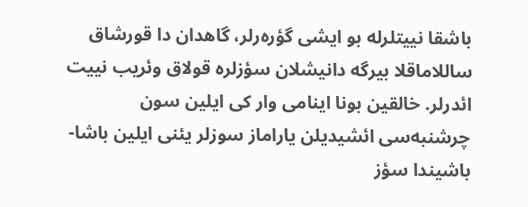باشقا نییتلرله بو ایشی گؤره‌رلر، گاهدان دا قورشاق ساللاماقلا بیرگه دانیشلان سؤزلره قولاق وئریب نییت ائدرلر. خالقین بونا اینامی وار كی ایلین سون چرشنبه‌سی ائشیدیلن یاراماز سوزلر یئنی ایلین باشا- باشیندا سؤز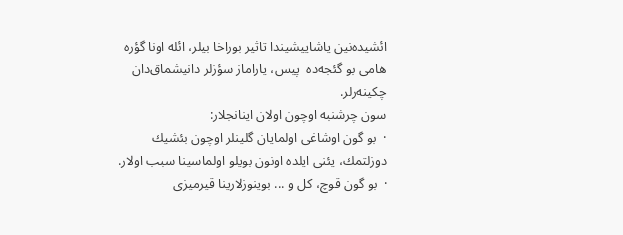ائشیده‌نین یاشاییشیندا تاثیر بوراخا بیلر، ائله اونا گؤره هامی بو گئجه‌ده  پیس، یاراماز سؤزلر دانیشماق‌دان چكینه‌ر‌لر.
سون چرشنبه اوچون اولان اینانجلار:
·  بو گون اوشاغی اولمایان گلینلر اوچون بئشیك دوزلتمك، یئنی ایلده اونون بویلو اولماسینا سبب اولار.
·  بو گون قوچ، كل و ... بوینوزلارینا قیرمیزی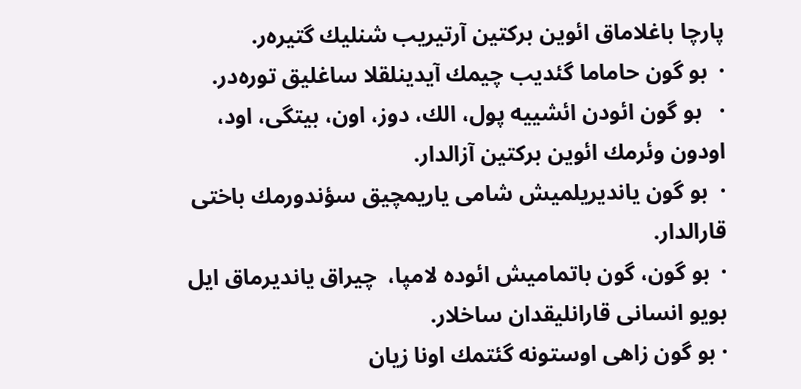پارچا باغلاماق ائوین بركتین آرتیریب شنلیك گتیره‌ر.
·  بو گون حاماما گئدیب چیمك آیدینلقلا ساغلیق توره‌در.
·   بو گون ائودن ائشییه پول، الك، دوز، اون، بیتگی، اود، اودون وئرمك ائوین بركتین آزالدار.
·  بو گون یاندیریلمیش شامی یاریمچیق سؤندورمك باختی قارالدار.
·  بو گون، گون باتمامیش ائوده لامپا،  چیراق یاندیرماق ایل بویو انسانی قارانلیقدان ساخلار.
· بو گون زاهی اوستونه گئتمك اونا زیان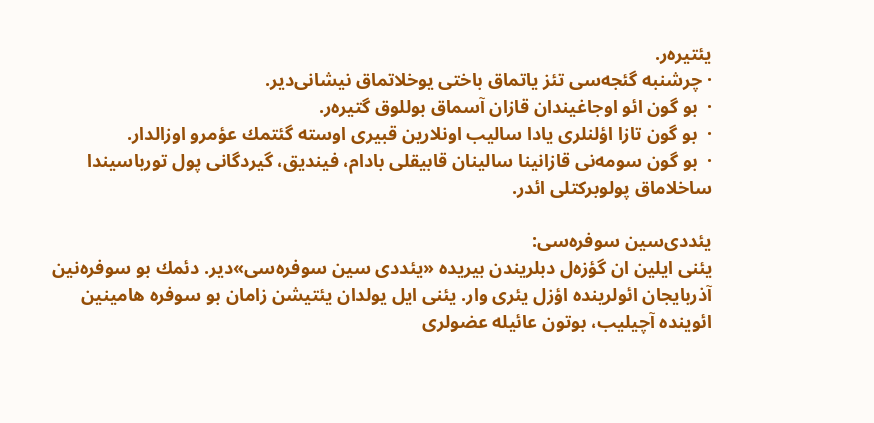یئتیره‌ر.
· چرشنبه گئجه‌سی تئز یاتماق باختی یوخلاتماق نیشانی‌دیر.
·  بو گون ائو اوجاغیندان قازان آسماق بوللوق گتیره‌ر.
·  بو گون تازا اؤلنلری یادا سالیب اونلارین قبیری اوسته گئتمك عؤمرو اوزالدار.
·  بو گون سومه‌نی قازانینا سالینان قابیقلی بادام، فیندیق، گیردگانی پول تورباسیندا ساخلاماق پولوبركتلی ائدر.

یئددی‌سین سوفره‌سی:
یئنی ایلین ان گؤزه‌ل دبلریندن بیریده «یئددی سین سوفره‌سی»دیر. دئمك بو سوفره‌نین آذربایجان ائولرینده اؤزل یئری وار. یئنی ایل یولدان یئتیشن زامان بو سوفره هامینین ائوینده آچیلیب، بوتون عائیله عضولری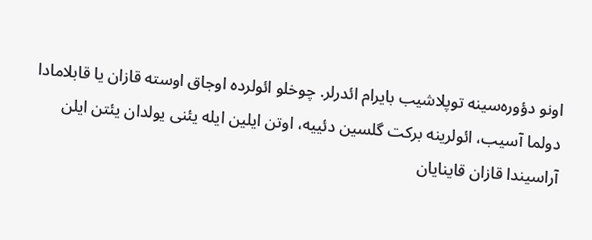اونو دؤوره‌سینه توپلاشیب بایرام ائدرلر. چوخلو ائولرده اوجاق اوسته قازان یا قابلامادا دولما آسیب، ائولرینه بركت گلسین دئییه، اوتن ایلین ایله یئنی یولدان یئتن ایلن آراسیندا قازان قاینایان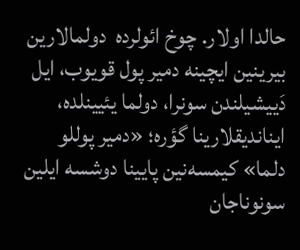حالدا اولار. چوخ ائولرده  دولمالارین بیرینین ایچینه دمیر پول قویوب، ایل دَییشیلندن سونرا، دولما یئیینلده، ایناندیقلارینا گؤره؛ «دمیر پوللو دلما» كیمسه‌نین پایینا دوشسه ایلین سونونا‌جان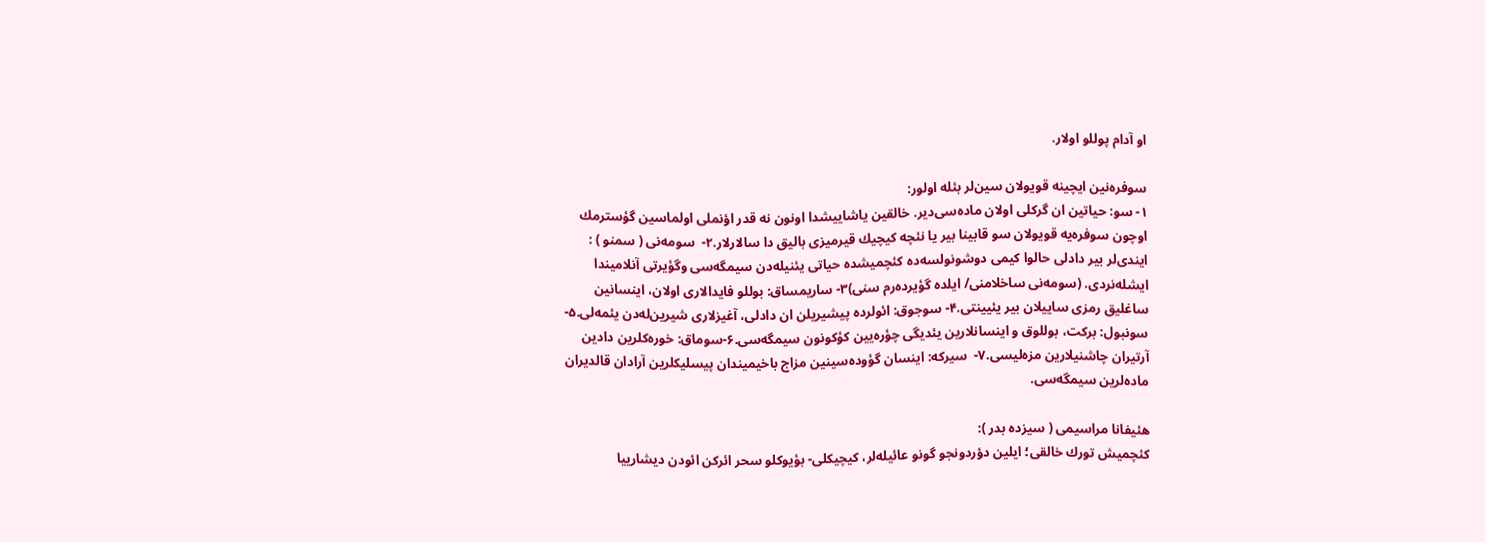او آدام پوللو اولار.

سوفره‌نین ایچینه قویولان سین‌لر بئله اولور:
۱- سو: حیاتین ان گركلی اولان ماده‌سی‌دیر. خالقین یاشاییشدا اونون نه قدر اؤنملی اولماسین گؤسترمك اوچون سوفره‌یه قویولان سو قابینا بیر یا نئچه كیچیك قیرمیزی بالیق دا سالارلار.۲-  سومه‌نی ( سمنو ) : ایندی‌لر بیر دادلی حالوا كیمی دوشونولسه‌ده كئچمیشده حیاتی یئنیله‌دن سیمگه‌سی وگؤیرتی آنلامیندا ایشله‌نردی. (سومه‌نی ساخلامنی/ ایلده گؤیرده‌رم سنی)۳- ساریمساق: بوللو فایدالاری اولان، اینسانین ساغلیق رمزی ساییلان بیر یئیینتی.۴- سوجوق: ائولرده پیشیریلن ان دادلی، آغیزلاری شیرین‌له‌دن یئمه‌لی.۵-  سونبول: بركت، بوللوق و اینسانلارین یئدیگی چؤره‌یین كؤكونون سیمگه‌سی.۶-سوماق: خوره‌كلرین دادین آرتیران چاشنیلارین مزه‌لیسی.۷-  سیركه: اینسان گؤوده‌سینین مزاج باخیمیندان پیسلیكلرین آرادان قالدیران ماده‌لرین سیمگه‌سی.

هئیفانا مراسیمی ( سیزده بدر ):
كئچمیش تورك خالقی‌؛ ایلین دؤردونجو گونو عائیله‌لر، كیچیكلی- بؤیوكلو سحر ائركن ائودن دیشارییا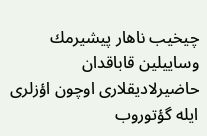چیخیب ناهار پیشیرمك وساییلین قاباقدان حاضیرلادیقلاری اوچون اؤزلری ایله گؤتوروب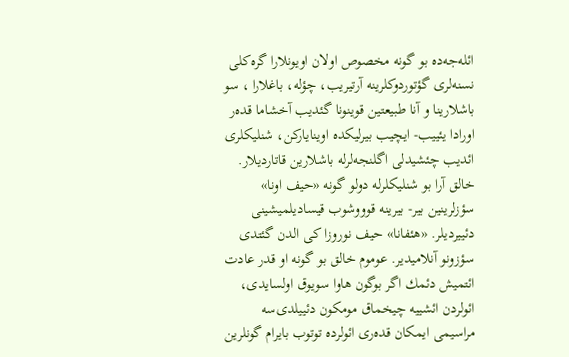ائله‌جه‌ده بو گونه مخصوص اولان اویونلارا گره‌كلی نسنه‌لری گؤتوردوكلرینه آرتیریب، چؤله، باغلارا ، سو باشلارینا و آنا طبیعتین قوینونا گئدیب آخشاما قده‌ر اورادا یئییب- ایچیب بیرلیكده اوینایاركن، شنلیكلری ائدیب چئشیدلی اگلنجه‌لرله باشلارین قاتاردیلار. خالق آرا بو شنلیكلرله دولو گونه «حیف اونا» سؤزلرینین بیر- بیرینه قوووشوب قیسادیلمیشینی دئییردیلر. «هئفانا» حیف نوروزا كی الدن گئتدی سؤزونو آنلامیدیر. عوموم خالق بو گونه او قدر عادت ائتمیش دئمك اگر بوگون هاوا سویوق اولسایدی، ائولردن ائشییه چیخماق مومكون دئییلدی‌سه مراسیمی ایمكان قده‌ری ائولرده توتوب بایرام گونلرین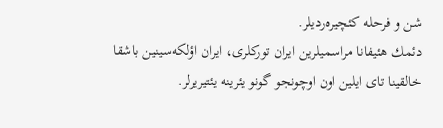شن و فرحله كئچیره‌‌ردیلر.
دئمك هئیفانا مراسمیلرین ایران توركلری، ایران اؤلكه‌سینین باشقا خالقینا تای ایلین اون اوچونجو گونو یئرینه یئتیریرلر.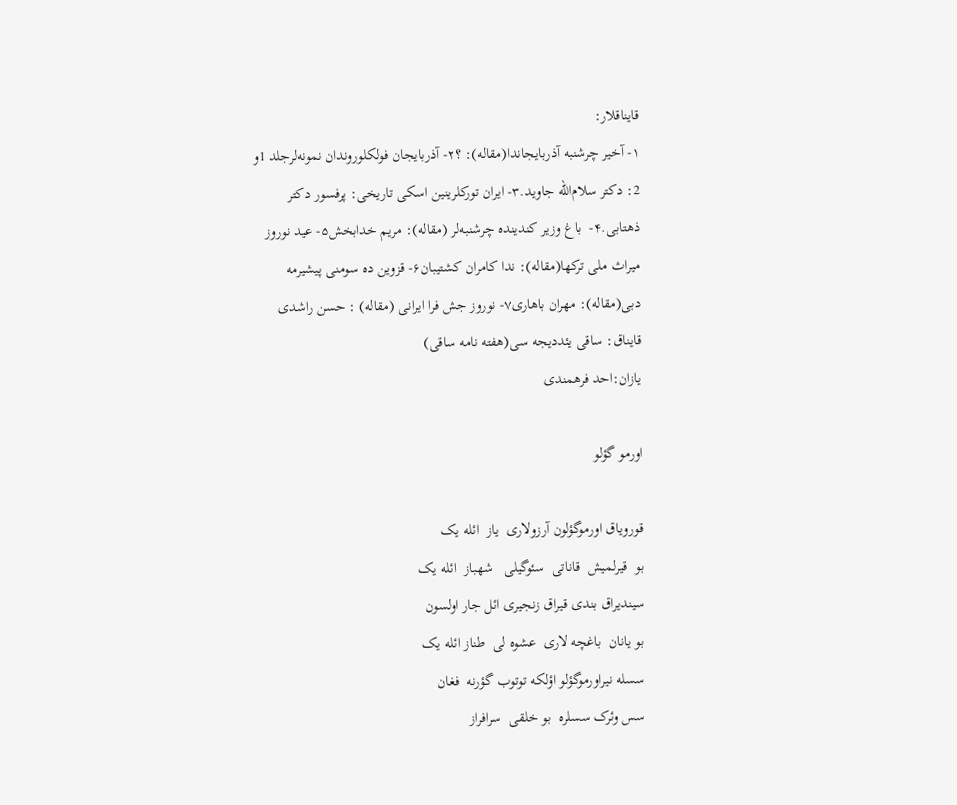قایناقلار:
۱- آخیر چرشنبه آذربایجاندا(مقاله): ؟۲- آذربایجان فولكلوروندان نمونه‌لرجلد 1و 2: دكتر سلام‌الله جاوید.۳- ایران توركلرینین اسكی تاریخی: پرفسور دكتر ذهتابی.۴-  باغ وزیر كندینده چرشنبه‌‌لر (مقاله): مریم خدا‌بخش۵- عید نوروز میراث ملی تركها(مقاله): ندا كامران كشتیبان۶- قزوین ده سومنی پیشیرمه دبی(مقاله): مهران باهاری۷- نوروز جش فرا ایرانی (مقاله) : حسن راشدی
قایناق: ساقی یئددیجه سی(هفته نامه ساقی)
یازان:احد فرهمندی

اورمو گؤلو

قورویاق اورموگؤلون آرزولاری  یاز  ائله یک
بو  قیرلمیش  قاناتی  سئوگیلی   شهباز  ائله یک
سیندیراق بندی قیراق زنجیری ائل جار اولسون
بو یانان  باغچه لاری  عشوه لی  طناز ائله یک
سسله نیراورموگؤلو اؤلکه توتوب گؤرنه  فغان
سس وئرک سسلره  بو خلقی  سرافراز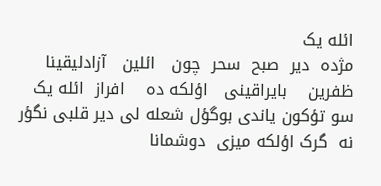ائله یک
مژده  دیر  صبح  سحر  چون   ائلین   آزادلیقینا
ظفرین    بایراقینی   اؤلکه ده    افراز  ائله یک
سو تؤکون یاندی بوگؤل شعله لی دیر قلبی نگؤر
نه  گرک اؤلکه میزی  دوشمانا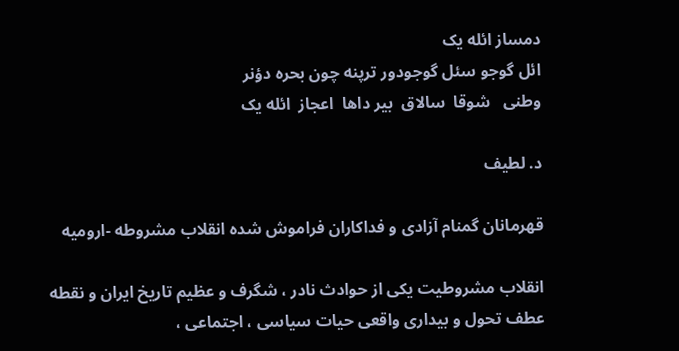دمساز ائله یک
ائل گوجو سئل گوجودور ترپنه چون بحره دؤنر
وطنی   شوقا  سالاق  بیر داها  اعجاز  ائله یک

د. لطیف

قهرمانان گمنام آزادی و فداکاران فراموش شده انقلاب مشروطه -ارومیه

انقلاب مشروطیت یکی از حوادث نادر ، شگرف و عظیم تاریخ ایران و نقطه عطف تحول و بیداری واقعی حیات سیاسی ، اجتماعی ،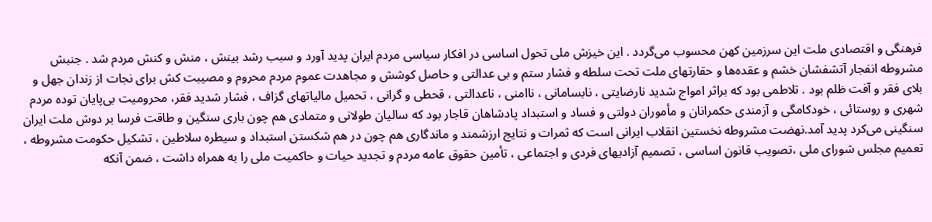فرهنگی و اقتصادی ملت این سرزمین کهن محسوب می‌گردد . این خیزش ملی تحول اساسی در افکار سیاسی مردم ایران پدید آورد و سبب رشد بینش ، منش و کنش مردم شد . جنبش مشروطه انفجار آتشفشان خشم و عقده‌ها و حقارتهای ملت تحت سلطه و فشار ستم و بی عدالتی و حاصل کوشش و مجاهدت عموم مردم محروم و مصیبت کش برای نجات از زندان جهل و بلای فقر و آفت ظلم بود . تلاطمی بود که براثر امواج شدید نارضایتی ، نابسامانی ، ناامنی ، ناعدالتی ، قحطی و گرانی ، تحمیل مالیاتهای گزاف ،‌ فشار شدید فقر، محرومیت بی‌پایان توده مردم شهری و روستائی ، خودکامگی و آزمندی حکمرانان و مأموران دولتی و فساد و استبداد پادشاهان قاجار بود که سالیان طولانی و متمادی هم چون باری سنگین و طاقت فرسا بر دوش ملت ایران سنگینی می‌کرد پدید آمد.نهضت مشروطه نخستین انقلاب ایرانی است که ثمرات و نتایج ارزشمند و ماندگاری هم چون در هم شکستن استبداد و سیطره سلاطین ، تشکیل حکومت مشروطه ، تعمیم مجلس شورای ملی ،‌تصویب قانون اساسی ، تصمیم آزادیهای فردی و اجتماعی ، تأمین حقوق عامه مردم و تجدید حیات و حاکمیت ملی را به همراه داشت ، ضمن آنکه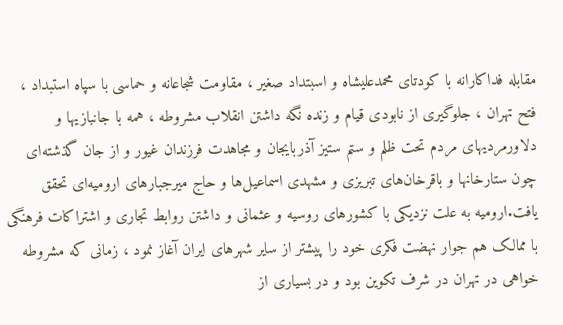مقابله فداکارانه با کودتای محمدعلیشاه و اسبتداد صغیر ، مقاومت شجاعانه و حماسی با سپاه استبداد ، فتح تهران ، جلوگیری از نابودی قیام و زنده نگه داشتن انقلاب مشروطه ، همه با جانبازیها و دلاورمردیهای مردم تحت ظلم و ستم ستیز آذربایجان و مجاهدت فرزندان غیور و از جان گذشته‌ای چون ستارخانها و باقرخان‌های تبریزی و مشهدی اسماعیل‌ها و حاج میرجبارهای ارومیه‌ای تحقق یافت.ارومیه به علت نزدیکی با کشورهای روسیه و عثمانی و داشتن روابط تجاری و اشتراکات فرهنگی با ممالک هم جوار نهضت فکری خود را پیشتر از سایر شهرهای ایران آغاز نمود ، زمانی که مشروطه خواهی در تهران در شرف تکوین بود و در بسیاری از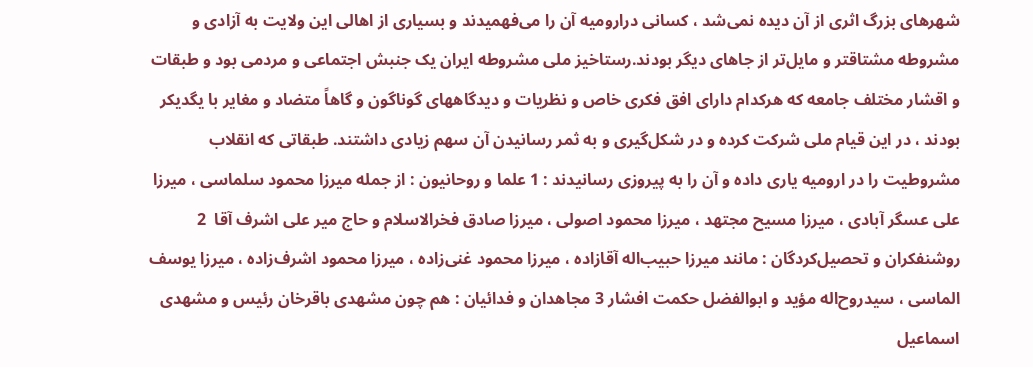شهرهای بزرگ اثری از آن دیده نمی‌شد ، کسانی درارومیه آن را می‌فهمیدند و بسیاری از اهالی این ولایت به آزادی و مشروطه مشتاقتر و مایل‌تر از جاهای دیگر بودند.رستاخیز ملی مشروطه ایران یک جنبش اجتماعی و مردمی بود و طبقات و اقشار مختلف جامعه که هرکدام دارای افق فکری خاص و نظریات و دیدگاههای گوناگون و گاهاً متضاد و مغایر با یگدیکر بودند ، در این قیام ملی شرکت کرده و در شکل‌گیری و به ثمر رسانیدن آن سهم زیادی داشتند. طبقاتی که انقلاب مشروطیت را در ارومیه یاری داده و آن را به پیروزی رسانیدند : 1 علما و روحانیون : از جمله میرزا محمود سلماسی ، میرزا علی عسگر آبادی ، میرزا مسیح مجتهد ، میرزا محمود اصولی ، میرزا صادق فخرالاسلام و حاج میر علی اشرف آقا  2 روشنفکران و تحصیل‌کردگان : مانند میرزا حبیب‌اله آقازاده ، میرزا محمود غنی‌زاده ، میرزا محمود اشرف‌زاده ، میرزا یوسف الماسی ، سیدروح‌اله مؤید و ابوالفضل حکمت افشار 3 مجاهدان و فدائیان : هم چون مشهدی باقرخان رئیس و مشهدی اسماعیل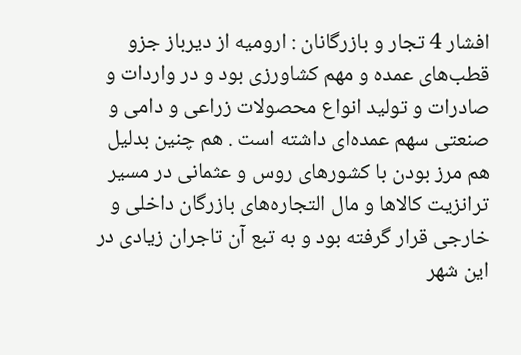افشار 4 تجار و بازرگانان : ارومیه از دیرباز جزو قطب‌های عمده و مهم کشاورزی بود و در واردات و صادرات و تولید انواع محصولات زراعی و دامی و صنعتی سهم عمده‌ای داشته است . هم چنین بدلیل هم مرز بودن با کشورهای روس و عثمانی در مسیر ترانزیت کالاها و مال التجاره‌های بازرگان داخلی و خارجی قرار گرفته‌ بود و به تبع آن تاجران زیادی در این شهر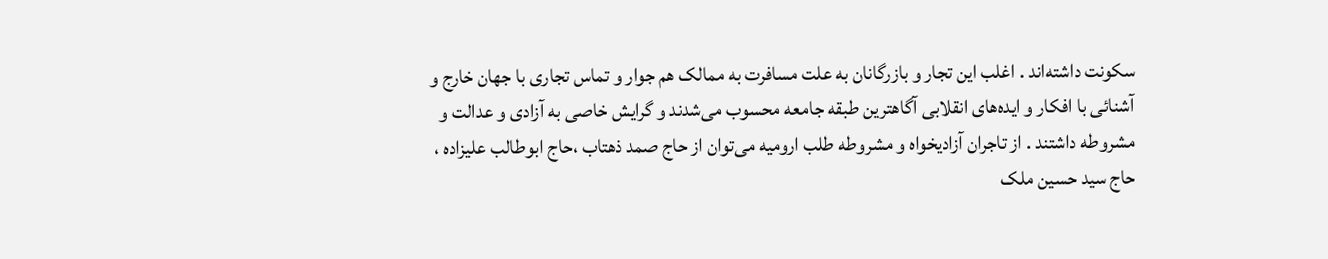سکونت داشته‌اند . اغلب این تجار و بازرگانان به علت مسافرت به ممالک هم جوار و تماس تجاری با جهان خارج و آشنائی با افکار و ایده‌های انقلابی آگاهترین طبقه جامعه محسوب می‌شدند و گرایش خاصی به آزادی و عدالت و مشروطه داشتند . از تاجران آزادیخواه و مشروطه طلب ارومیه می‌توان از حاج صمد ذهتاب ،‌حاج ابوطالب علیزاده ، حاج سید حسین ملک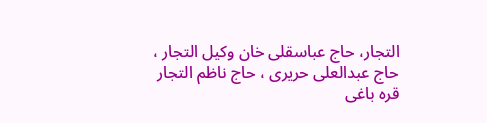التجار، حاج عباسقلی خان وکیل التجار ، حاج عبدالعلی حریری ، حاج ناظم التجار قره باغی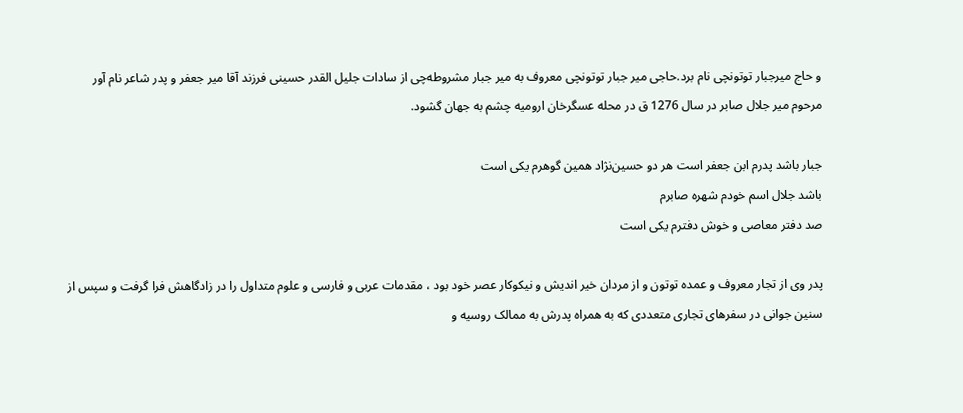و حاج میرجبار توتونچی نام برد.حاجی میر جبار توتونچی معروف به میر جبار مشروطه‌چی از سادات جلیل القدر حسینی فرزند آقا میر جعفر و پدر شاعر نام آور مرحوم میر جلال صابر در سال 1276 ق در محله عسگرخان ارومیه چشم به جهان گشود.

جبار باشد پدرم ابن جعفر است هر دو حسین‌نژاد همین گوهرم یکی است
باشد جلال اسم خودم شهره صابرم
صد دفتر معاصی و خوش دفترم یکی است

پدر وی از تجار معروف و عمده توتون و از مردان خیر اندیش و نیکوکار عصر خود بود ، مقدمات عربی و فارسی و علوم متداول را در زادگاهش فرا گرفت و سپس از سنین جوانی در سفرهای تجاری متعددی که به همراه پدرش به ممالک روسیه و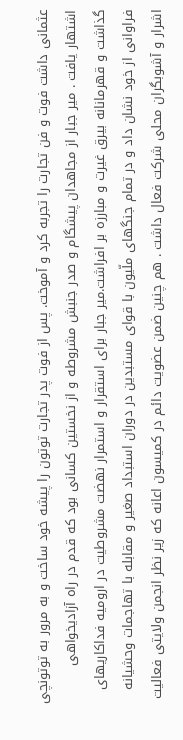عثمانی داشت فوت و فن تجارت را تجربه کرد و آموخت. پس از فوت پدر تجارت توتون را پیشه خود ساخت و به مرور به توتونچی اشتهار یافت ‌. میر جبار از مجاهدان پیشگام و صدر جنبش مشروطه و از نخستین کسانی بود که قدم در راه آزادیخواهی گذاشت و قهرمانانه بیرق غیرت و مبارزه بر افراشت.میر جبار برای استقرار و استمرار نهضت مشروطیت در ارومیه فداکاریهای فراوانی از خود نشان داد و در تمام جنگهای ملّیون با قوای مستبدین در دوران استبداد صغیر و مقابله با تهاجمات وحشیانه اشرار و آشوبگران محلی شرکت فعال داشت . هم چنین ضمن عضویت دائم در کمیسون اعانه که زیر نظر انجمن ولایتی فعالیت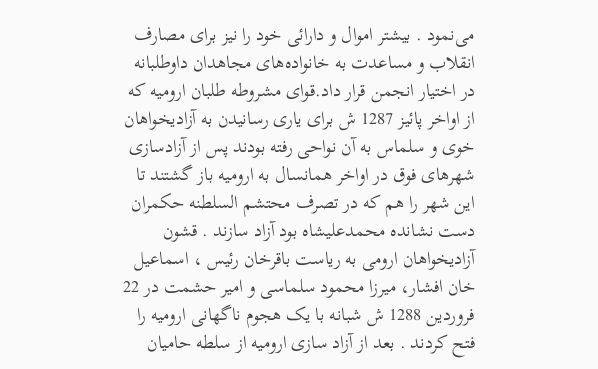می‌نمود . بیشتر اموال و دارائی خود را نیز برای مصارف انقلاب و مساعدت به خانواده‌های مجاهدان داوطلبانه در اختیار انجمن قرار داد.قوای مشروطه طلبان ارومیه که از اواخر پائیز 1287 ش برای یاری رسانیدن به آزادیخواهان خوی و سلماس به آن نواحی رفته بودند پس از آزادسازی شهرهای فوق در اواخر همانسال به ارومیه باز گشتند تا این شهر را هم که در تصرف محتشم السلطنه حکمران دست نشانده محمدعلیشاه بود آزاد سازند . قشون آزادیخواهان ارومی به ریاست باقرخان رئیس ، اسماعیل خان افشار، میرزا محمود سلماسی و امیر حشمت در 22 فروردین 1288 ش شبانه با یک هجوم ناگهانی ارومیه را فتح کردند . بعد از آزاد سازی ارومیه از سلطه حامیان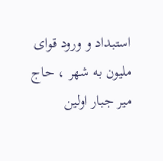استبداد و ورود قوای ملیون به شهر ، حاج میر جبار اولین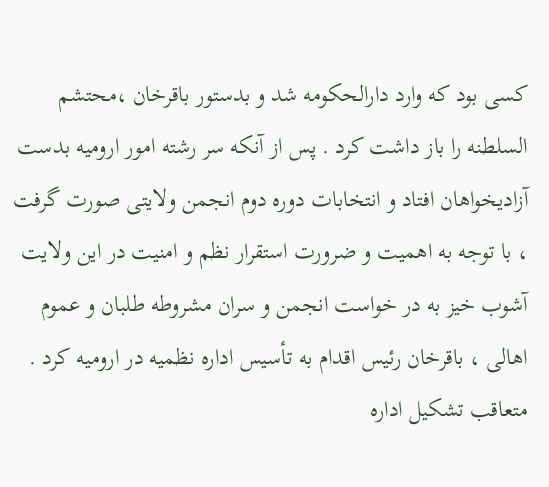کسی بود که وارد دارالحکومه شد و بدستور باقرخان ،‌محتشم السلطنه را باز داشت کرد . پس از آنکه سر رشته امور ارومیه بدست آزادیخواهان افتاد و انتخابات دوره دوم انجمن ولایتی صورت گرفت ، با توجه به اهمیت و ضرورت استقرار نظم و امنیت در این ولایت آشوب خیز به در خواست انجمن و سران مشروطه طلبان و عموم اهالی ، باقرخان رئیس اقدام به تأسیس اداره نظمیه در ارومیه کرد . متعاقب تشکیل اداره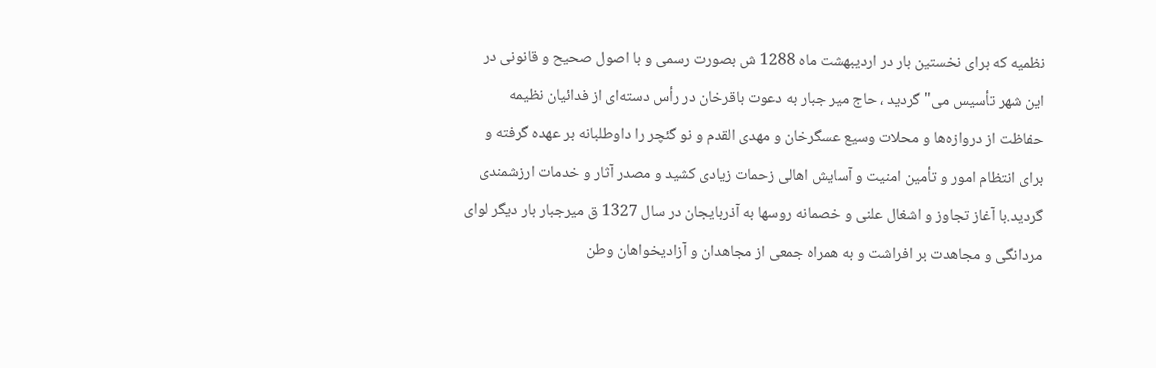نظمیه که برای نخستین بار در اردیبهشت ماه 1288 ش بصورت رسمی و با اصول صحیح و قانونی در این شهر تأسیس می‌"گردید ، حاج میر جبار به دعوت باقرخان در رأس دسته‌ای از فدائیان نظیمه حفاظت از دروازه‌ها و محلات وسیع عسگرخان و مهدی القدم و نو گئچر را داوطلبانه بر عهده گرفته و برای انتظام امور و تأمین امنیت و آسایش اهالی زحمات زیادی کشید و مصدر آثار و خدمات ارزشمندی گردید.با آغاز تجاوز و اشغال علنی و خصمانه روسها به آذربایجان در سال 1327 ق میرجبار بار دیگر لوای مردانگی و مجاهدت بر افراشت و به همراه جمعی از مجاهدان و آزادیخواهان وطن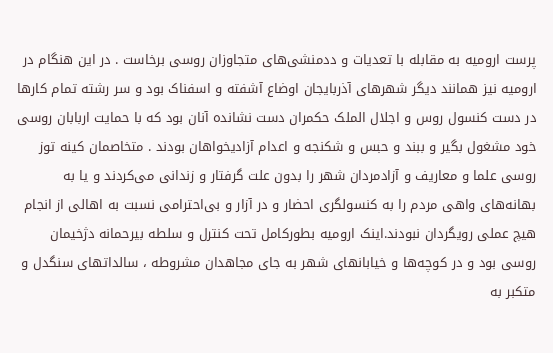پرست ارومیه به مقابله با تعدیات و ددمنشی‌های متجاوزان روسی برخاست . در این هنگام در ارومیه نیز همانند دیگر شهرهای آذربایجان اوضاع آشفته و اسفناک بود و سر رشته تمام کارها در دست کنسول روس و اجلال الملک حکمران دست نشانده آنان بود که با حمایت اربابان روسی خود مشغول بگیر و ببند و حبس و شکنجه و اعدام آزادیخواهان بودند ‌. متخاصمان کینه توز روسی علما و معاریف و آزادمردان شهر را بدون علت گرفتار و زندانی می‌کردند و یا به بهانه‌های واهی مردم را به کنسولگری احضار و در آزار و بی‌احترامی نسبت به اهالی از انجام هیچ عملی رویگردان نبودند.اینک ارومیه بطورکامل تحت کنترل و سلطه بیرحمانه دژخیمان روسی بود و در کوچه‌ها و خیابانهای شهر به جای مجاهدان مشروطه ، سالداتهای سنگدل و متکبر به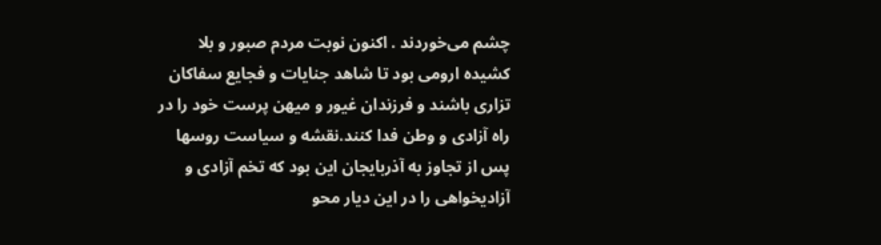چشم می‌خوردند . اکنون نوبت مردم صبور و بلا کشیده ارومی بود تا شاهد جنایات و فجایع سفاکان تزاری باشند و فرزندان غیور و میهن پرست خود را در راه آزادی و وطن فدا کنند.نقشه و سیاست روسها پس از تجاوز به آذربایجان این بود که تخم آزادی و آزادیخواهی را در این دیار محو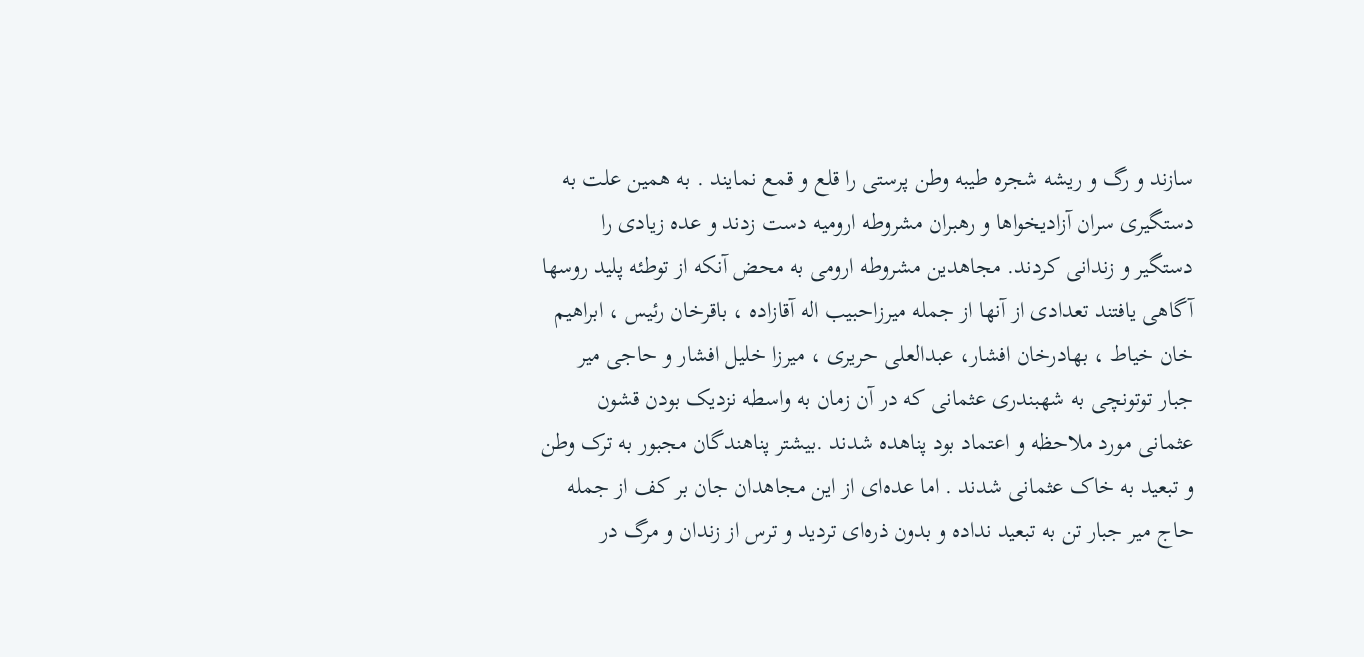سازند و رگ و ریشه شجره طیبه وطن پرستی را قلع و قمع نمایند . به همین علت به دستگیری سران آزادیخواها و رهبران مشروطه ارومیه دست زدند و عده زیادی را دستگیر و زندانی کردند. مجاهدین مشروطه ارومی به محض آنکه از توطئه پلید روسها آگاهی یافتند تعدادی از آنها از جمله میرزاحبیب اله آقازاده ، باقرخان رئیس ، ابراهیم خان خیاط ، بهادرخان افشار، عبدالعلی حریری ، میرزا خلیل افشار و حاجی میر جبار توتونچی به شهبندری عثمانی که در آن زمان به واسطه نزدیک بودن قشون عثمانی مورد ملاحظه و اعتماد بود پناهده شدند .بیشتر پناهندگان مجبور به ترک وطن و تبعید به خاک عثمانی شدند . اما عده‌ای از این مجاهدان جان بر کف از جمله حاج میر جبار تن به تبعید نداده و بدون ذره‌ای تردید و ترس از زندان و مرگ در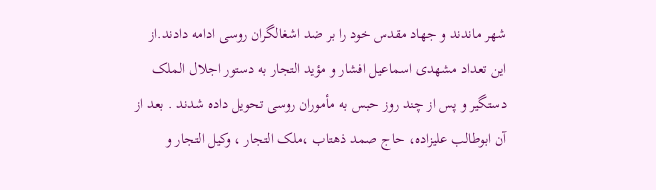شهر ماندند و جهاد مقدس خود را بر ضد اشغالگران روسی ادامه دادند.از این تعداد مشهدی اسماعیل افشار و مؤید التجار به دستور اجلال الملک دستگیر و پس از چند روز حبس به مأموران روسی تحویل داده شدند . بعد از آن ابوطالب علیزاده، حاج صمد ذهتاب ،‌ملک التجار ، وکیل التجار و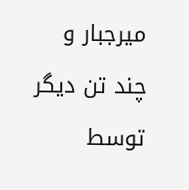میرجبار و  چند تن دیگر توسط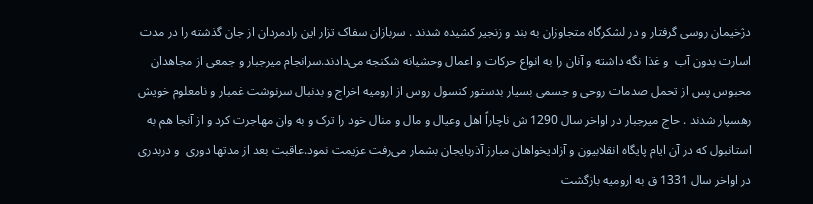دژخیمان روسی گرفتار و در لشکرگاه متجاوزان به بند و زنجیر کشیده شدند . سربازان سفاک تزار این رادمردان از جان گذشته را در مدت اسارت بدون آب  و غذا نگه داشته و آنان را به انواع حرکات و اعمال وحشیانه شکنجه می‌دادند.سرانجام میرجبار و جمعی از مجاهدان محبوس پس از تحمل صدمات روحی و جسمی بسیار بدستور کنسول روس از ارومیه اخراج و بدنبال سرنوشت غمبار و نامعلوم خویش رهسپار شدند . حاج میرجبار در اواخر سال 1290 ش ناچاراً اهل وعیال و مال و منال خود را ترک و به وان مهاجرت کرد و از آنجا هم به استانبول که در آن ایام پایگاه انقلابیون و آزادیخواهان مبارز آذربایجان بشمار می‌رفت عزیمت نمود.عاقبت بعد از مدتها دوری  و دربدری در اواخر سال 1331 ق به ارومیه بازگشت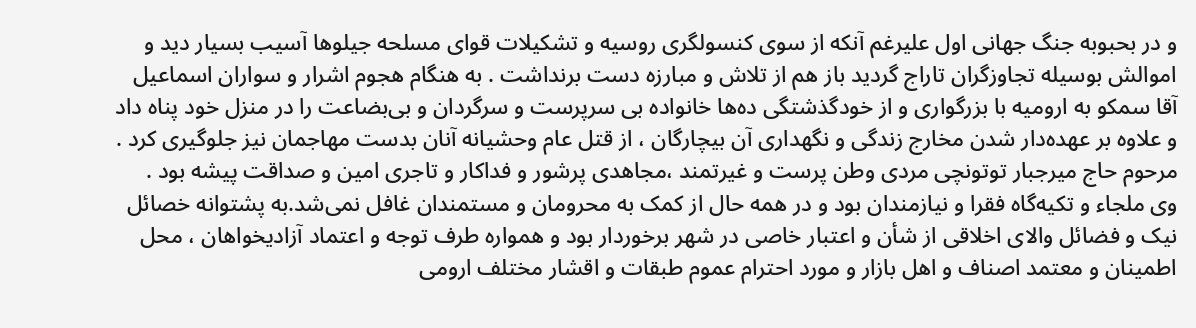و در بحبوبه جنگ جهانی اول علیرغم آنکه از سوی کنسولگری روسیه و تشکیلات قوای مسلحه جیلوها آسیب بسیار دید و اموالش بوسیله تجاوزگران تاراج گردید باز هم از تلاش و مبارزه دست برنداشت . به هنگام هجوم اشرار و سواران اسماعیل آقا سمکو به ارومیه با بزرگواری و از خودگذشتگی ده‌ها خانواده‌ بی سرپرست و سرگردان و بی‌بضاعت را در منزل خود پناه داد و علاوه بر عهده‌دار شدن مخارج زندگی و نگهداری آن بیچارگان ، از قتل عام وحشیانه آنان بدست مهاجمان نیز جلوگیری کرد . مرحوم حاج میرجبار توتونچی مردی وطن پرست و غیرتمند ،‌مجاهدی پرشور و فداکار و تاجری امین و صداقت پیشه بود . وی ملجاء و تکیه‌گاه فقرا و نیازمندان بود و در همه حال از کمک به محرومان و مستمندان غافل نمی‌شد.به پشتوانه خصائل نیک و فضائل والای اخلاقی از شأن و اعتبار خاصی در شهر برخوردار بود و همواره طرف توجه و اعتماد آزادیخواهان ، محل اطمینان و معتمد اصناف و اهل بازار و مورد احترام عموم طبقات و اقشار مختلف ارومی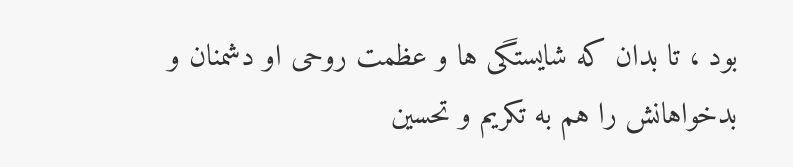بود ، تا بدان که شایستگی ها و عظمت روحی او دشمنان و بدخواهانش را هم به تکریم و تحسین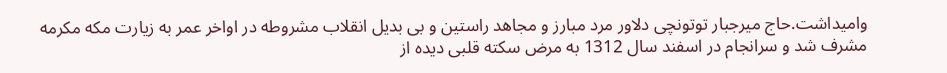وامیداشت.حاج میرجبار توتونچی دلاور مرد مبارز و مجاهد راستین و بی بدیل انقلاب مشروطه در اواخر عمر به زیارت مکه مکرمه مشرف شد و سرانجام در اسفند سال 1312 به مرض سکته قلبی دیده از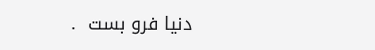دنیا فرو بست  .